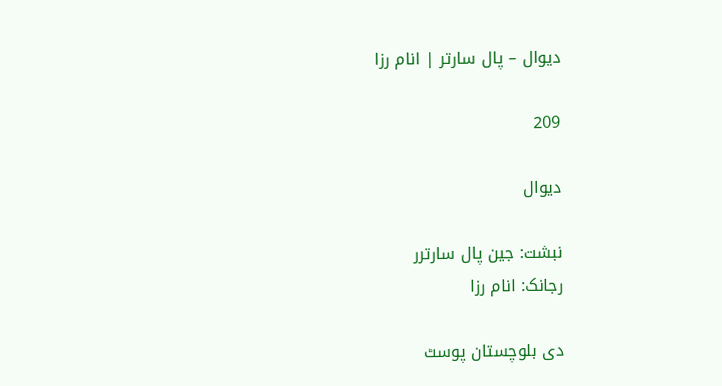دیوال – پال سارتر | انام رزا

209

دیوال

نبشت: جین پال سارترر
رجانک: انام رزا

دی بلوچستان پوسٹ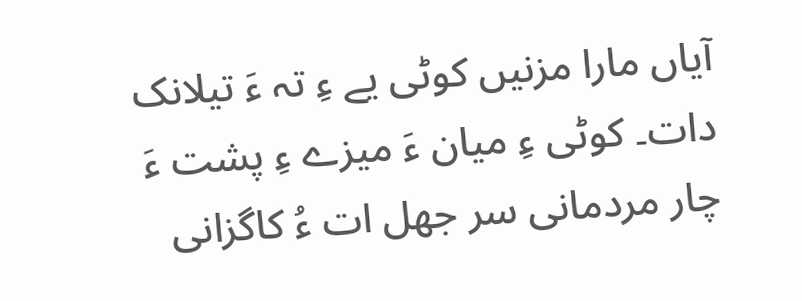آیاں مارا مزنیں کوٹی یے ءِ تہ ءَ تیلانک دات۔ کوٹی ءِ میان ءَ میزے ءِ پشت ءَ چار مردمانی سر جھل ات ءُ کاگزانی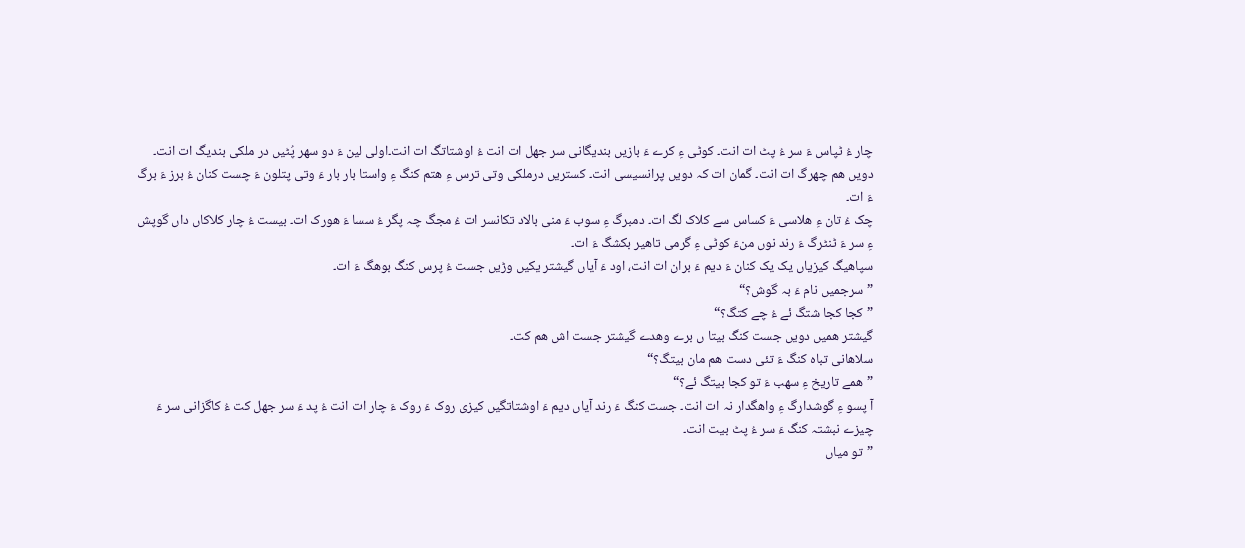چار ءُ ٹپاس ءَ سر ءُ پٹ ات انت۔ کوٹی ءِ کرے ءَ بازیں بندیگانی سر جھل ات انت ءُ اوشتاتگ ات انت۔اولی لین ءَ دو سھر پُٹیں در ملکی بندیگ ات انت۔ دویں ھم چھرگ ات انت۔ گمان ات کہ دویں پرانسیسی انت۔ کستریں درملکی وتی ترس ءِ ھتم کنگ ءِ واستا بار بار ءَ وتی پتلون ءَ چست کنان ءُ برز ءَ برگ ءَ ات۔
چک ءُ تان ءِ ھلاسی ءَ کساس سے کلاک لگ ات۔ دمبرگ ءِ سوب ءَ منی بالاد تکانسر ات ءُ مجگ چہ پگر ءُ سسا ءَ ھورک ات۔ بیست ءُ چار کلاکاں داں گوپش ءِ سر ءَ ٹنٹرگ ءَ رند نوں منءَ کوٹی ءِ گرمی تاھیر بکشگ ءَ ات۔
سپاھیگ کیزیاں یک یک کنان ءَ دیم ءَ بران ات انت، اود ءَ آیاں گیشتر یکیں وڑیں جست ءُ پرس کنگ بوھگ ءَ ات۔
”سرجمیں نام ءَ بہ گوش؟“
”کجا کجا شتگ ئے ءُ چے کتگ؟“
گیشتر ھمیں دویں جست کنگ بیتا ں برے وھدے گیشتر جست اش ھم کت۔
سلاھانی تباہ کنگ ءَ تئی دست ھم مان بیتگ؟“
”ھمے تاریخ ءِ سھب ءَ تو کجا بیتگ ئے؟“
آ پسو ءِ گوشدارگ ءِ واھگدار نہ ات انت۔ جست کنگ ءَ رند آیاں دیم ءَ اوشتاتگیں کیزی روک ءَ روک ءَ چار ات انت ءُ پد ءَ سر جھل کت ءُ کاگزانی سر ءَ چیزے نبشتہ کنگ ءَ سر ءُ پٹ بیت انت۔
”تو میاں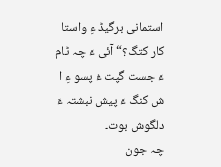استمانی برگیڈ ءِ واستا کار کتگ؟“ آئی ءَ چہ ٹام ءَ جست گپت ءُ پسو ءِ ا ش کنگ ءَ پیش نبشتہ ءَ دلگوش بوت۔
چہ جون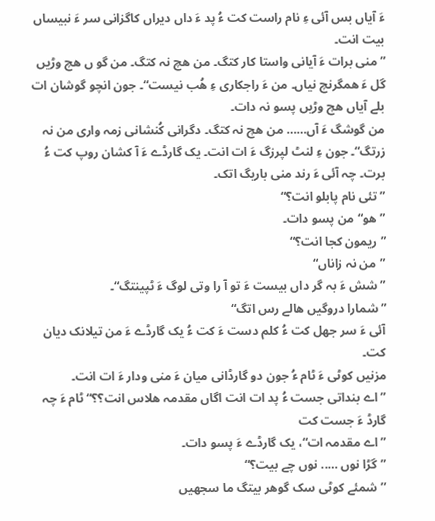ءَ آیاں بس آئی ءِ نام راست کت ءُ پد ءَ داں دیراں کاگزانی سر ءَ نبیساں بیت انت۔
”منی برات ءَ آیانی واستا کار کتگ۔ من ھچ نہ کتگ۔ من گو ں ھچ وڑیں گل ءَ ھمگرنچ نیاں۔ من ءَ راجکاری ءِ ھُب نیست“۔ جون انچو گوشان ات بلے آیاں ھچ وڑیں پسو نہ دات۔
من گوشگ ءَ آں…… من ھچ نہ کتگ۔ دگرانی کُنشانی زمہ واری من نہ زرتگ“۔ جون ءِ لنٹ لپرزگ ءَ ات انت۔ یک گارڈے ءَ آ کشان روپ کت ءُ برت۔ چہ آئی ءَ رند منی باریگ اتک۔
”تئی نام پابلو انت؟“
”ھو“ من پسو دات۔
”ریمون کجا انت؟“
”من نہ زاناں“
”شش ءَ بہ گر داں بیست ءَ تو آ را وتی لوگ ءَ ٹپینتگ“۔
”شمارا دروگیں ھالے رس اتگ“
آئی ءَ سر جھل کت ءُ کلم دست ءَ کت ءُ یک گارڈے ءَ من تیلانک دیان کت۔
مزنیں کوٹی ءَ ٹام ءُ جون دو گارڈانی میان ءَ منی ودار ءَ ات انت۔
”اے بنداتی جست ءُ پد ات انت اگاں مقدمہ ھلاس انت؟؟“ ٹام ءَ چہ گارڈ ءَ جست کت
”اے مقدمہ ات“، یک گارڈے ءَ پسو دات۔
”گڑا نوں ….. نوں چے بیت؟“
’’شمئے کوٹی سک گوھر بیتگ ما سجھیں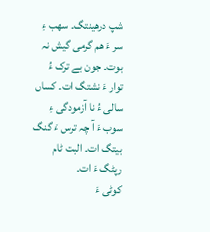شپ درھینتگ۔ سھب ءِ سر ءَ ھم گرمی گیش نہ بوت۔ جون بے ترک ءُ توار ءَ نشتگ ات۔ کساں سالی ءُ نا آزمودگی ءِ سوب ءَ آ چہ ترس ءَ گنگ بیتگ ات۔ البت ٹام رپٹگ ءَ ات۔
کوٹی ءَ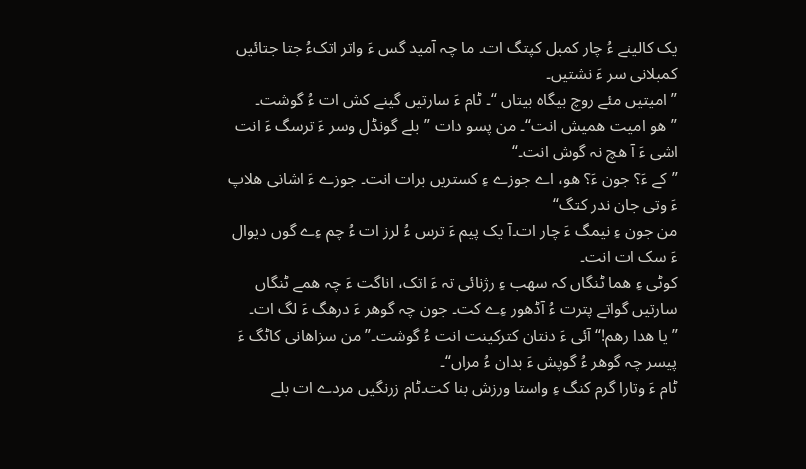یک کالینے ءُ چار کمبل کپتگ ات۔ ما چہ آمید گس ءَ واتر اتکءُ جتا جتائیں کمبلانی سر ءَ نشتیں۔
”امیتیں مئے روچ بیگاہ بیتاں “۔ ٹام ءَ سارتیں گینے کش ات ءُ گوشت۔
”ھو امیت ھمیش انت“۔ من پسو دات ”بلے گونڈل وسر ءَ ترسگ ءَ انت اشی ءَ آ ھچ نہ گوش انت۔“
”کے ءَ؟ جون ءَ؟ ھو، اے جوزے ءِ کستریں برات انت۔ جوزے ءَ اشانی ھلاپ ءَ وتی جان ندر کتگ“
من جون ءِ نیمگ ءَ چار ات۔آ یک پیم ءَ ترس ءُ لرز ات ءُ چم ءِے گوں دیوال ءَ سک ات انت۔
کوٹی ءِ ھما ٹنگاں کہ سھب ءِ رژنائی تہ ءَ اتک، اناگت ءَ چہ ھمے ٹنگاں سارتیں گواتے پترت ءُ آڈھور ءِے کت۔ جون چہ گوھر ءَ درھگ ءَ لگ ات۔
”یا ھدا رھم!“ آئی ءَ دنتان کترکینت انت ءُ گوشت۔”من سزاھانی کاٹگ ءَ پیسر چہ گوھر ءُ گوپش ءَ بدان ءُ مراں“۔
ٹام ءَ وتارا گرم کنگ ءِ واستا ورزش بنا کت۔ٹام زرنگیں مردے ات بلے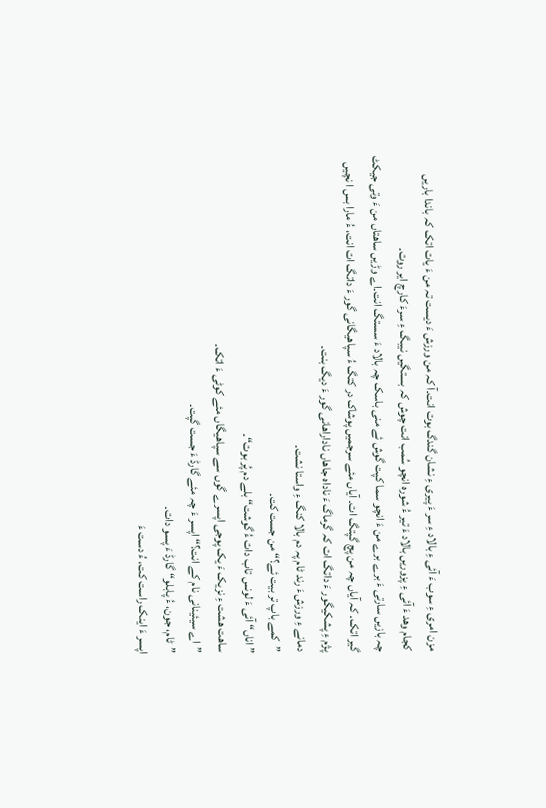مزن امری ءِ سوب ءَ آئی ءِ بالاد ءِ سر ءَ پیری ءِ نشان گندگ بوت انت۔آ کہ من ورزش ءَ دیست تہ من ءَ یات اتک کہ باندا باریں کجام وھد ءَ آئی ءِ پزوریں بالاد ءَ تیر ءُ شورہ انچو سُمب انت چوش کہ بستگیں نیبگ ءِ سرءَ کارچ ایر روت۔
چہ بازیں سارتی ءَ برے برے من ءَ انچو سما کپت گوش ئے منی باسک چہ بالاد ءَ سستگ انت۔اے وڑیں ساھتاں من ءَ وتی جیکٹ گیر اتک۔ کہ آیاں چہ من پچ گپتگ ات۔ آیاں مئے سرجمیں پوشاک در کتگ ءُ سپاھیگانی گور ءَ داتگ ات انت، ءُ مارا بس ا نچیں پژم ءِ پشکیگور ءَ داتگ ات کہ گرماگ ءَ ناداہ جاھاں ناداراھانی گور ءَ دیگ بنت۔
دمانے ءِ ورزش ءَ رند ٹام پہ دم بالا کنگ ءِ واستا نشت۔
”کمے باپ تر بیت ئے؟“ من جست کت۔
”اناں“ آئی ءَ لونس تاب دات ءُ گوشت“ بلے دم پُر بوت“۔
ساھت ھشت ءِ نزیک ءَ یک پوجی اپسرے گوں سے سپاھیگاں مئے کوٹی ءَ اتک۔
”اے سیئینانی نام کے انت؟“ اپسر ءَ چہ مئے گارڈ ءَ جست گپت۔
”ٹام، جون، ءُ پابلو“ گارڈ ءَ پسو دات۔
اپسر ءَ اینک راست کت، ءُ دست ءَ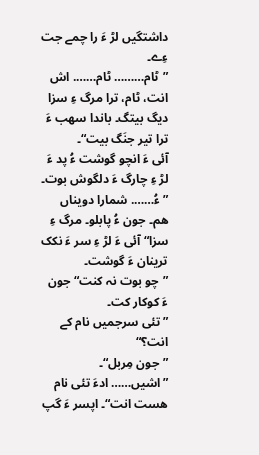داشتگیں لڑ ءَ را چمے جت ءِے۔
”ٹام……… ٹام……. اش انت، ٹام، ترا مرگ ءِ سزا دیگ بیتگ۔ باندا سھب ءَ ترا تیر جنَگ بیت“۔
آئی ءَ انچو گوشت ءُ پد ءَ لڑ ءِ چارگ ءَ دلگوش بوت۔
”ءُ……. شمارا دویناں ھم۔ جون ءُ پابلو۔ مرگ ءِ سزا“ آئی ءَ لڑ ءِ سر ءَ نکک ترینان ءَ گوشت۔
”چو بوت نہ کنت“ جون ءَ کوکار کت۔
”تئی سرجمیں نام کے انت؟“
”جون مِربل“۔
”اشیں…… ادءَ تئی نام ھست انت“۔ اپسر ءَ گپ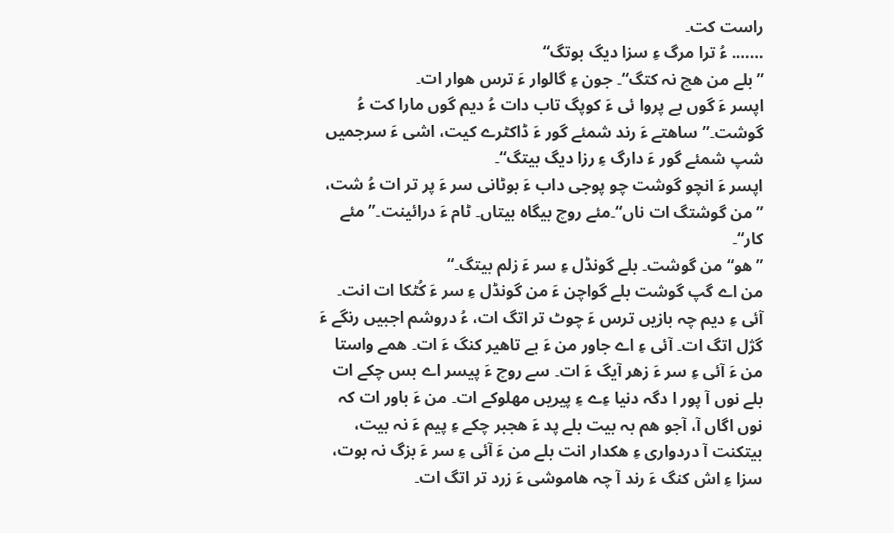راست کت۔
……. ءُ ترا مرگ ءِ سزا دیگ بوتگ“
”بلے من ھچ نہ کتگ“۔ جون ءِ گالوار ءَ ترس ھوار ات۔
اپسر ءَ گوں بے پروا ئی ءَ کوپگ تاب دات ءُ دیم گوں مارا کت ءُ گوشت۔”ساھتے ءَ رند شمئے گور ءَ ڈاکٹرے کیت، اشی ءَ سرجمیں شپ شمئے گور ءَ دارگ ءِ رزا دیگ بیتگ“۔
اپسر ءَ انچو گوشت چو پوجی داب ءَ بوٹانی سر ءَ پر تر ات ءُ شت،
”من گوشتگ ات ناں“۔مئے روچ بیگاہ بیتاں۔ ٹام ءَ درائینت۔”مئے کار“۔
”ھو“ من گوشت۔ بلے گونڈل ءِ سر ءَ زلم بیتگ۔“
من اے گپ گوشت بلے گواچن ءَ من گونڈل ءِ سر ءَ کُٹکا ات انت۔ آئی ءِ دیم چہ بازیں ترس ءَ چوٹ تر اتگ ات، ءُ دروشم اجبیں رنگے ءَ گژل اتگ ات۔ آئی ءِ اے جاور من ءَ بے تاھیر کنگ ءَ ات۔ ھمے واستا من ءَ آئی ءِ سر ءَ زھر آیگ ءَ ات۔ سے روچ ءَ پیسر اے بس چکے ات بلے نوں آ پور ا دگہ دنیا ءِے ءِ پیریں مھلوکے ات۔ من ءَ باور ات کہ نوں اگاں آ، آجو ھم بہ بیت بلے پد ءَ ھجبر چکے ءِ پیم ءَ نہ بیت، بیتکنت آ دردواری ءِ ھکدار انت بلے من ءَ آئی ءِ سر ءَ بزگ نہ بوت، سزا ءِ اش کنگ ءَ رند آ چہ ھاموشی ءَ زرد تر اتگ ات۔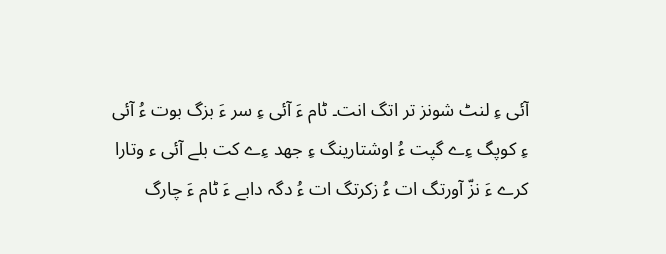آئی ءِ لنٹ شونز تر اتگ انت۔ ٹام ءَ آئی ءِ سر ءَ بزگ بوت ءُ آئی ءِ کوپگ ءِے گپت ءُ اوشتارینگ ءِ جھد ءِے کت بلے آئی ء وتارا کرے ءَ نزّ آورتگ ات ءُ زکرتگ ات ءُ دگہ دابے ءَ ٹام ءَ چارگ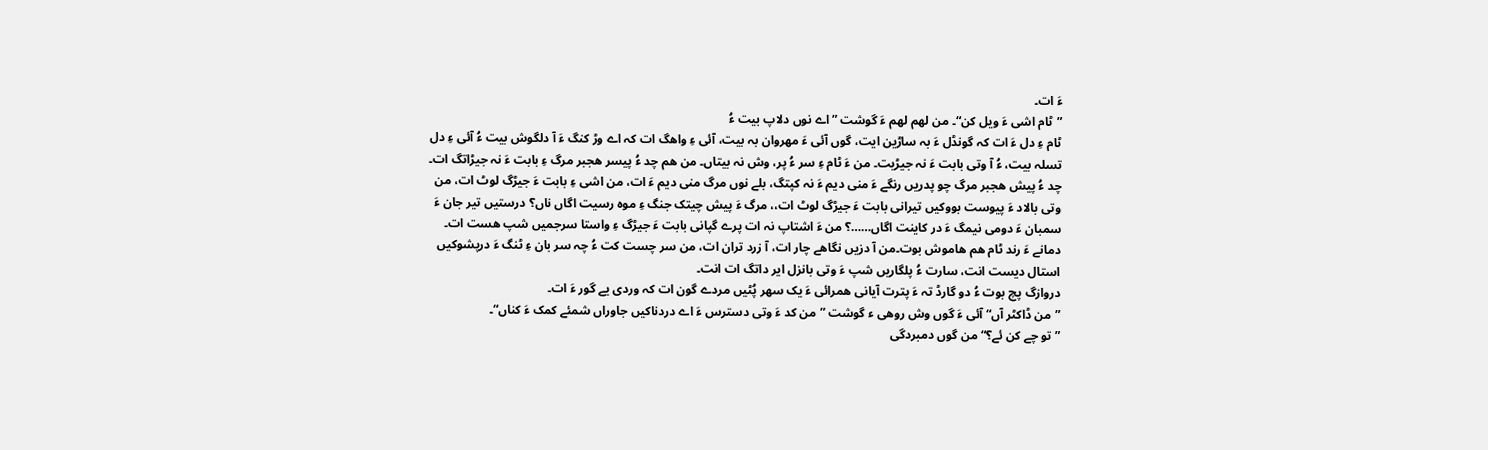ءَ ات۔
”ٹام اشی ءَ ویل کن“۔ من لھم لھم ءَ گوشت ”اے نوں دلاپ بیت ءُ
ٹام ءِ دل ءَ ات کہ گونڈل ءَ بہ ساڑین ایت، گوں آئی ءَ مھروان بہ بیت، آئی ءِ واھگ ات کہ اے وڑ کنگ ءَ آ دلگوش بیت ءُ آئی ءِ دل تسلہ بیت، ءُ آ وتی بابت ءَ نہ جیڑیت۔ من ءَ ٹام ءِ سر ءُ پر، وش نہ بیتاں۔ من ھم چد ءُ پیسر ھجبر مرگ ءِ بابت ءَ نہ جیڑاتگ ات۔
چد ءُ پیش ھجبر مرگ چو پدریں رنگے ءَ منی دیم ءَ نہ کپتگ، بلے نوں مرگ منی دیم ءَ ات، من اشی ءِ بابت ءَ جیڑگ لوٹ ات، من وتی بالاد ءَ پیوست بووکیں تیرانی بابت ءَ جیڑگ لوٹ ات،، مرگ ءَ پیش چیتک جنگ ءِ موہ رسیت اگاں ناں؟ درستیں تیر جان ءَ سمبان ءَ دومی نیمگ ءَ در کاینت اگاں……؟ من ءَ اشتاپ نہ ات پرے گپانی بابت ءَ جیڑگ ءِ واستا سرجمیں شپ ھست ات۔ دمانے ءَ رند ٹام ھم ھاموش بوت۔من آ دزیں نگاھے چار ات، آ زرد تران ات، من سر چست کت ءُ چہ سر بان ءِ ٹنگ ءَ درپشوکیں استال دیست انت، سارت ءُ پلگاریں شپ ءَ وتی بانزل ایر داتگ ات انت۔
دروازگ پچ بوت ءُ دو گارڈ تہ ءَ پترت آیانی ھمرائی ءَ یک سھر پُٹیں مردے گون ات کہ وردی یے گور ءَ ات۔
”من ڈاکٹر آں“ آئی ءَ گوں وش روھی ء گوشت ”من کد ءَ وتی دسترس ءَ اے دردناکیں جاوراں شمئے کمک ءَ کناں“۔
”تو چے کن ئے؟“ من گوں دمبردگی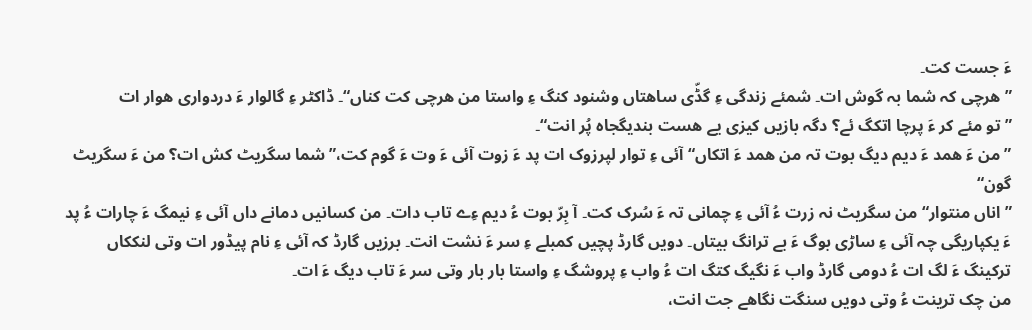ءَ جست کت۔
”ھرچی کہ شما بہ گوش ات۔ شمئے زندگی ءِ گڈّی ساھتاں وشنود کنگ ءِ واستا من ھرچی کت کناں“۔ ڈاکٹر ءِ گالوار ءَ دردواری ھوار ات
”تو مئے کر ءَ پرچا اتکگ ئے؟ دگہ بازیں کیزی یے ھست بندیگجاہ پُر انت“۔
”من ءَ ھمد ءَ دیم دیگ بوت تہ من ھمد ءَ اتکاں“ آئی ءِ توار لپرزوک ات پد ءَ زوت آئی ءَ وت ءَ گوم کت،”شما سگریٹ کش ات؟ من ءَ سگریٹ گون“
”اناں منتوار“ من سگریٹ نہ زرت ءُ آئی ءِ چمانی تہ ءَ سُرک کت۔ آ بِرّ بوت ءُ دیم ءِے تاب دات۔ من کسانیں دمانے داں آئی ءِ نیمگ ءَ چارات ءُ پد ءَ یکپاریگی چہ آئی ءِ ساڑی بوگ ءَ بے ترانگ بیتاں۔ دویں گارڈ پچیں کمبلے ءِ سر ءَ نشت انت۔ برزیں گارڈ کہ آئی ءِ نام پیڈور ات وتی لنککاں ترکینگ ءَ لگ ات ءُ دومی گارڈ واب ءَ نگیگ کتگ ات ءُ واب ءِ پروشگ ءِ واستا بار بار وتی سر ءَ تاب دیگ ءَ ات۔
من چک ترینت ءُ وتی دویں سنگت نگاھے جت انت،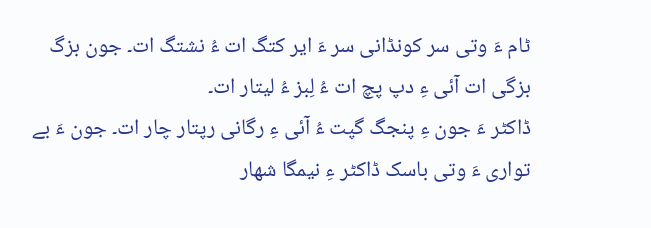ٹام ءَ وتی سر کونڈانی سر ءَ ایر کتگ ات ءُ نشتگ ات۔ جون بزگ بزگی ات آئی ءِ دپ پچ ات ءُ لِبز ءُ لیتار ات۔
ڈاکٹر ءَ جون ءِ پنجگ گپت ءُ آئی ءِ رگانی رپتار چار ات۔ جون ءَ بے تواری ءَ وتی باسک ڈاکٹر ءِ نیمگا شھار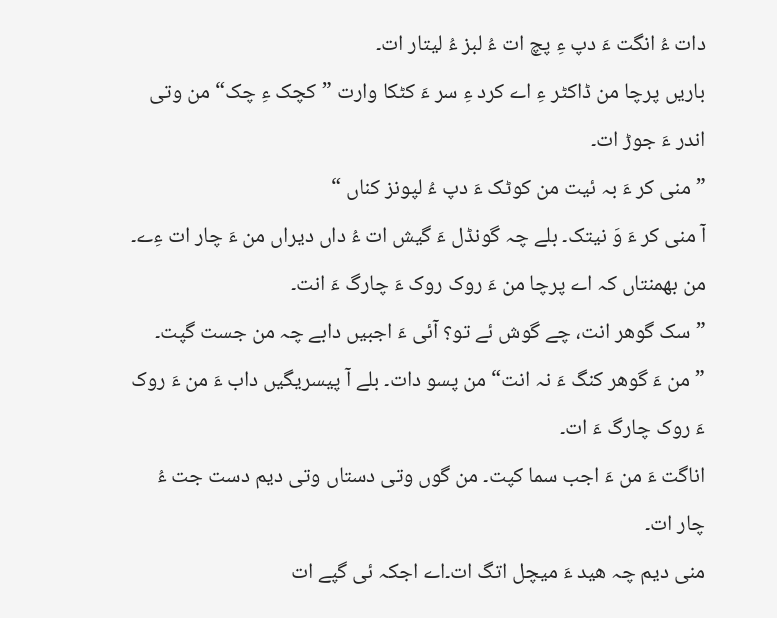دات ءُ انگت ءَ دپ ءِ پچ ات ءُ لبز ءُ لیتار ات۔
باریں پرچا من ڈاکٹر ءِ اے کرد ءِ سر ءَ کٹکا وارت ”کچک ءِ چک“ من وتی اندر ءَ جوڑ ات۔
”منی کر ءَ بہ ئیت من کوٹک ءَ دپ ءُ لپونز کناں “
آ منی کر ءَ وَ نیتک۔ بلے چہ گونڈل ءَ گیش ات ءُ داں دیراں من ءَ چار ات ءِے۔ من بھمنتاں کہ اے پرچا من ءَ روک روک ءَ چارگ ءَ انت۔
”سک گوھر انت، چے گوش ئے تو؟ آئی ءَ اجبیں دابے چہ من جست گپت۔
”من ءَ گوھر کنگ ءَ نہ انت“ من پسو دات۔ بلے آ پیسریگیں داب ءَ من ءَ روک ءَ روک چارگ ءَ ات۔
اناگت ءَ من ءَ اجب سما کپت۔ من گوں وتی دستاں وتی دیم دست جت ءُ چار ات۔
منی دیم چہ ھید ءَ میچل اتگ ات۔اے اجکہ ئی گپے ات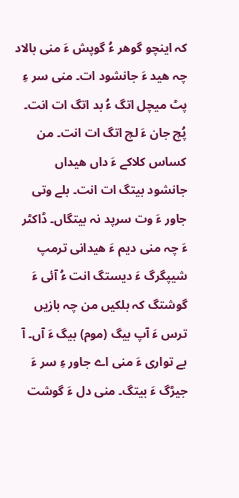کہ اینچو گوھر ءُ گوپش ءَ منی بالاد چہ ھید ءَ جانشود ات۔ منی سر ءِ پٹ میچل اتگ ءُ بد اتگ ات انت۔ پُچ جان ءَ لچ اتگ ات انت۔ من کساس کلاکے ءَ داں ھیداں جانشود بیتگ ات انت۔ بلے وتی جاور ءَ وت سرپد نہ بیتگاں۔ ڈاکٹر ءَ چہ منی دیم ءَ ھیدانی ترمپ شیپگرگ ءَ دیستگ انت ءُ آئی ءَ گوشتگ کہ بلکیں من چہ بازیں ترس ءَ آپ بیگ (موم) بیگ ءَ آں۔ آ بے تواری ءَ منی اے جاور ءِ سر ءَ جیڑگ ءَ بیتگ۔ منی دل ءَ گوشت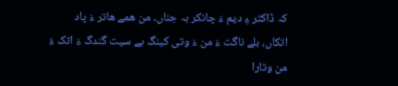کہ ڈاکٹر ءِ دیم ءَ چانکر بہ جناں۔ من ھمے ھاتر ءَ پاد اتکاں، بلے ناگت ءَ من ءَ وتی کینگ بے سیت گندگ ءَ اتک ءُ من وتارا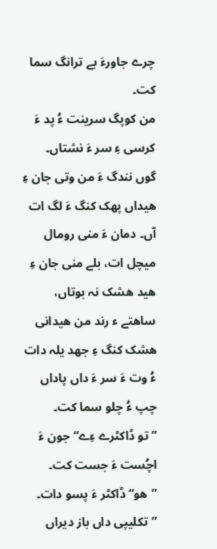چرے جاورءَ بے ترانگ سما کت۔
من کوپگ سرینت ءُ پد ءَ کرسی ءِ سر ءَ نشتاں۔
گوں نندگ ءَ من وتی جان ءِ ھیداں پھک کنگ ءَ لگ ات آں۔ دمان ءَ منی رومال میچل ات، بلے منی جان ءِ ھید ھشک نہ بوتاں، ساھتے ء رند من ھیدانی ھشک کنگ ءِ جھد یلہ دات ءُ وت ءَ سر ءَ داں پاداں چپ ءُ چلو سما کت۔
”تو ڈاکٹرے ءِے“ جون ءَ اچُست ءَ جست کت۔
”ھو“ ڈاکٹر ءَ پسو دات۔
”تکلیپی داں باز دیراں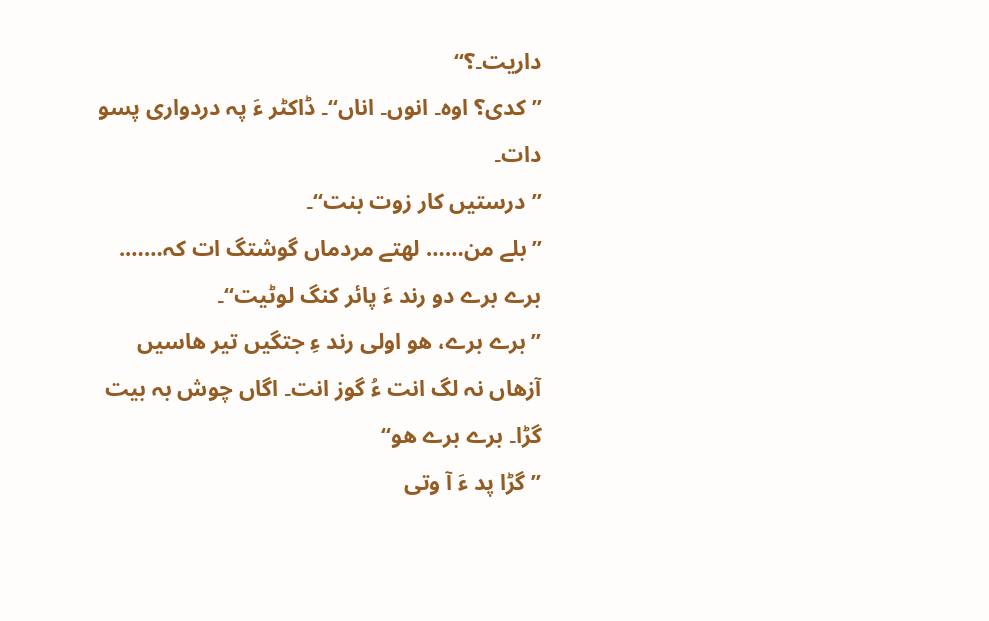داریت۔؟“
”کدی؟ اوہ۔ انوں۔ اناں“۔ ڈاکٹر ءَ پہ دردواری پسو دات۔
”درستیں کار زوت بنت“۔
”بلے من…… لھتے مردماں گوشتگ ات کہ……. برے برے دو رند ءَ پائر کنگ لوٹیت“۔
”برے برے، ھو اولی رند ءِ جتگیں تیر ھاسیں آزھاں نہ لگ انت ءُ گوز انت۔ اگاں چوش بہ بیت گڑا۔ برے برے ھو“
”گڑا پد ءَ آ وتی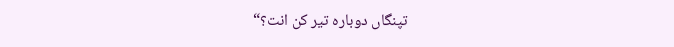تپنگاں دوبارہ تیر کن انت؟“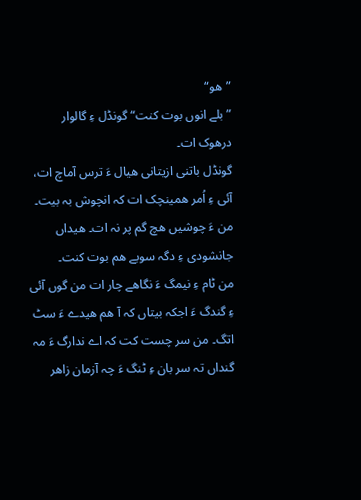”ھو“
”بلے انوں بوت کنت“ گونڈل ءِ گالوار درھوک ات۔
گونڈل باتنی ازیتانی ھیال ءَ ترس آماچ ات، آئی ءِ اُمر ھمینچک ات کہ انچوش بہ بیت۔ من ءَ چوشیں ھچ گم پر نہ ات۔ ھیداں جانشودی ءِ دگہ سوبے ھم بوت کنت۔
من ٹام ءِ نیمگ ءَ نگاھے چار ات من گوں آئی ءِ گندگ ءَ اجکہ بیتاں کہ آ ھم ھیدے ءَ سٹ اتگ۔ من سر چست کت کہ اے ندارگ ءَ مہ گنداں تہ سر بان ءِ ٹنگ ءَ چہ آزمان زاھر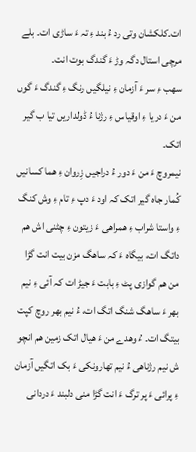ات۔کلکشان وتی رد ءُ بند ءِ تہ ءَ ساڑی ات۔ بلے مرچی استال دگہ وڑ ءَ گندگ بوت انت۔
سھب ءِ سر ءَ آزمان ءِ نیلگیں رنگ ءِ گندگ ءَ گوں من ءَ دریا ءِ اوقیاس ءِ رژنا ءُ ڈولداریں تیا ب گیر اتک۔
نیمروچ ءَ من ءَ دور ءُ دراجیں زِروان ءِ ھما کسانیں کُمار جاہ گیر اتک کہ اود ءَ دپ ءِ تام ءِ وش کنگ ءِ واستا شراب ءِ ھمراھی ءَ زیتون ءِ چٹنی اش ھم داتگ ات، بیگاہ ءَ کہ ساھگ مزن بیت انت گڑا من ھم گوازی پٹ ءِ بابت ءَ جیڑ ات کہ آئی ءِ نیم بھر ءَ ساھگ شنگ اتگ ات، ءُ نیم بھر روچ کپت بیتگ ات۔ ءُ وھدے من ءَ ھیال اتک زمین ھم انچو ش نیم رژناھی ءُ نیم تھارونکی ءَ بک اتگیں آزمان ءِ پرائی ءَ پر ترگ ءَ انت گڑا منی دلبند ءَ دردانی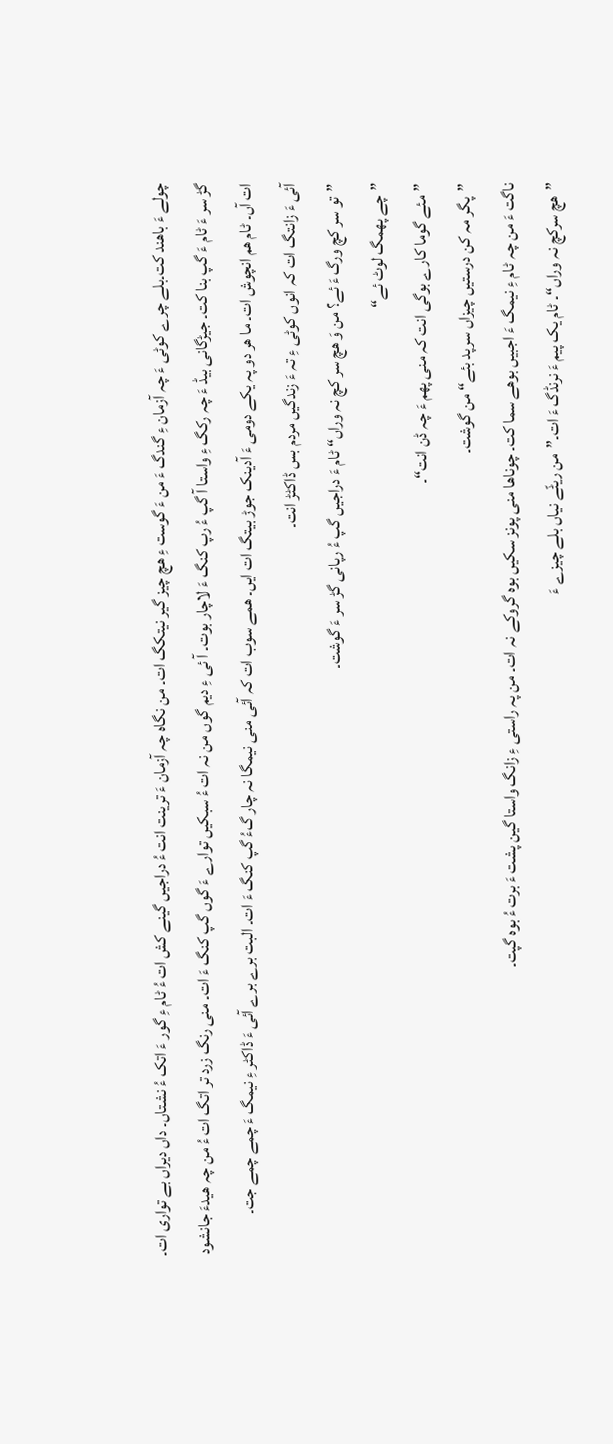چولے ءَ باھند کت۔بلے چرے کوٹی ءَ چہ آزمان ءِ گندگ ءَ من ءَ گوست ءِ ھچ چیز گیر نیتکگ ات۔ من نگاہ چہ آزمان ءَ ترینت انت ءُ دراجیں گینے کش ات ءُ ٹام ءِ گور ءَ اتک ءُ نشتاں۔ داں دیراں بے تواری ات۔
گڑ سر ءَ ٹام ءَ گپ بنا کت۔ جیڑگانی بیڈ ءَ چہ رکگ ءِ واستا آ گپ ءُ رپ کنگ ءَ لاچار بوت۔ آ ئی ءِ دیم گوں من نہ ات ءُ سبکیں توارے ءَ گوں گپ کنگ ءَ ات۔ منی رنگ زرد تر اتگ ات ءُ من چہ ھیدءَ جانشود ات آں۔ ٹام ھم انچوش ات۔ ما ھر دو پہ یکے دومی ءَ آدینک جوڑ بیتگ ات ایں۔ ھمے سوب ات کہ آئی منی نیمگا نہ چار گءُ گپ کنگ ءَ ات۔ البت برے برے آئی ءَ ڈاکٹر ءِ نیمگ ءَ چمے چمے جت۔
آئی ءَ زانتگ ات کہ انوں کوٹی ءِ تہ ءَ زندگیں مردم بس ڈاکٹڑ انت۔
”تو سر کچ ورگ ءَ ئے؟ من وَ ھچ سر کچ نہ وراں“ ٹام ءَ دراجیں گپ ءُ رپانی گڑ سر ءَ گوشت۔
”چے پھمگ لوٹ ئے“
”مئے گوما کارے بوگی انت کہ منی پھم ءَ چہ ڈن انت“۔
”پگر مہ کن درستیں چیزاں سرپد بئے“ من گوشت۔
ناگت ءَ من چہ ٹام ءِ نیمگ ءَ اجبیں بوھے سما کت۔ چوناھا منی پونز سکیں بوہ گروکے نہ ات۔ من پہ راستی ءِ زانگ واستا گین پشت ءَ برت ءُ بوہ گپت۔
”ھچ سرکچ نہ وراں“۔ ٹام یک پیم ءَ نرنڈگ ءَ ات۔”من ریٹّے نیاں بلے چیزے ءَ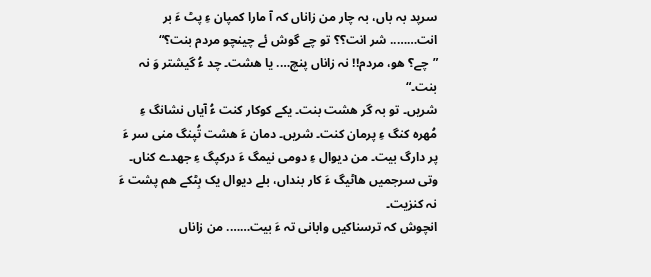سرپد بہ باں، بہ چار من زاناں کہ آ مارا کمپان ءِ پٹ ءَ بر انت…….. شر انت؟؟ تو چے گوش ئے چینچو مردم بنت؟“
”چے؟ ھو، مردم!! نہ زاناں پنچ…. یا ھشت۔ چد ءُ گیشتر وَ نہ بنت۔“
شریں۔ تو بہ گر ھشت بنت۔ یکے کوکار کنت ءُ آیاں نشانگ ءِ مُھرہ کنگ ءِ پرمان کنت۔ شریں۔ دمان ءَ ھشت تُپنگ منی سر ءَ پر دارگ بیت۔ من دیوال ءِ دومی نیمگ ءَ درکپگ ءِ جھدے کناں۔ وتی سرجمیں ھاٹیگ ءَ کار بنداں، بلے دیوال یک بِٹکے ھم پشت ءَ نہ کنزیت۔
انچوش کہ ترسناکیں وابانی تہ ءَ بیت……. من زاناں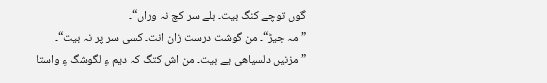گوں توچے کنگ بیت۔ بلے سر کچ نہ وراں“۔
” مہ جیڑ“۔ من گوشت درست زان انت۔ کسی سر پر نہ بیت“۔
”مزنیں دلسیاھی یے بیت۔ من اش کتگ کہ دیم ءِ لگوشگ ءِ واستا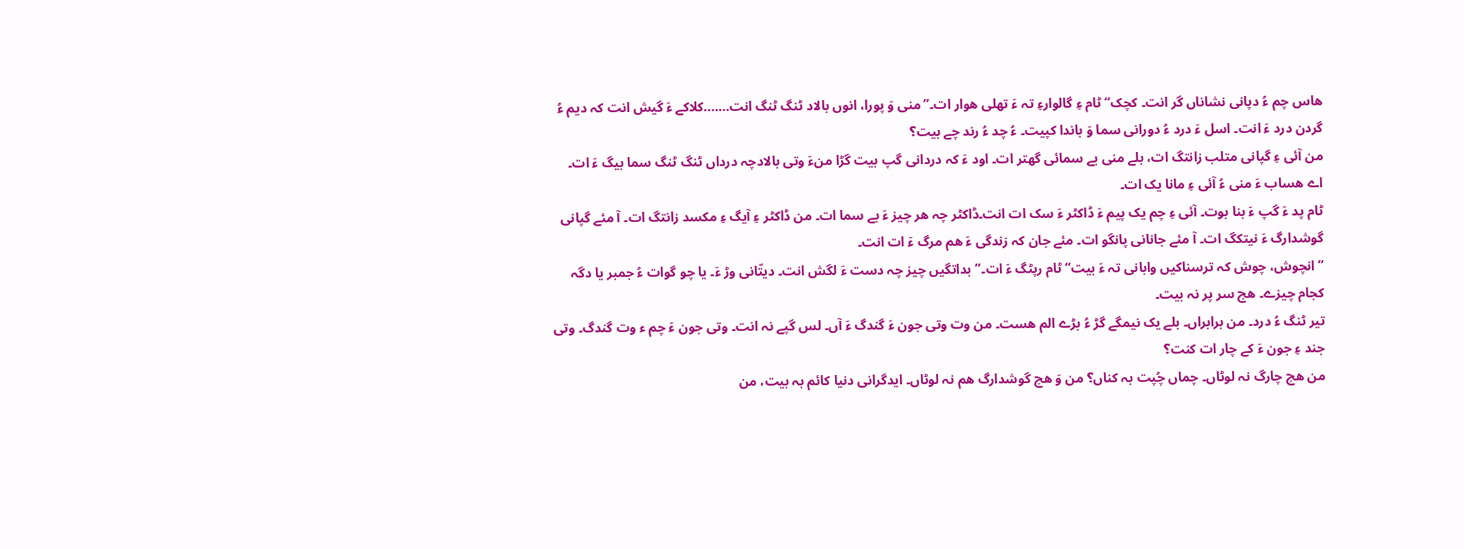ھاس چم ءُ دپانی نشاناں گر انت۔ کچک“ ٹام ءِ گالوارءِ تہ ءَ تھلی ھوار ات۔”منی وَ پورا، انوں بالاد ٹنگ ٹنگ انت…….کلاکے ءَ گیش انت کہ دیم ءُ گردن درد ءَ انت۔ اسل ءَ درد ءُ دورانی سما وَ باندا کپیت۔ ءُ چد ءُ رند چے بیت؟
من آئی ءِ گپانی متلب زانتگ ات، بلے منی بے سمائی گھتر ات۔ اود ءَ کہ دردانی گپ بیت گڑا منءَ وتی بالادچہ درداں ٹنگ ٹنگ سما بیگ ءَ ات۔ اے ھساب ءَ منی ءُ آئی ءِ مانا یک ات۔
ٹام پد ءَ گپ ءَ بنا بوت۔ آئی ءِ چم یک پیم ءَ ڈاکٹر ءَ سک ات انت۔ڈاکٹر چہ ھر چیز ءَ بے سما ات۔ من ڈاکٹر ءِ آیگ ءِ مکسد زانتگ ات۔ آ مئے گپانی گوشدارگ ءَ نیتکگ ات۔ آ مئے جانانی پانگو ات۔ مئے جان کہ زندگی ءَ ھم مرگ ءَ ات انت۔
”انچوش، چوش کہ ترسناکیں وابانی تہ ءَ بیت“ ٹام رپٹگ ءَ ات۔”بداتگیں چیز چہ دست ءَ لگش انت۔ دیتّانی وڑ ءَ۔ یا چو گوات ءُ جمبر یا دگہ کجام چیزے۔ ھچ سر پر نہ بیت۔
تیر ٹنگ ءُ درد۔ من برابراں۔ بلے یک نیمگے گڑ ءُ بڑے الم ھست۔ من وت وتی جون ءَ گندگ ءَ آں۔ لس گپے نہ انت۔ وتی جون ءَ چم ء وت گندگ۔ وتی جند ءِ جون ءَ کے چار ات کنت؟
من ھچ چارگ نہ لوٹاں۔ چماں چُپت بہ کناں؟ من وَ ھچ گوشدارگ ھم نہ لوٹاں۔ ایدگرانی دنیا کائم بہ بیت، من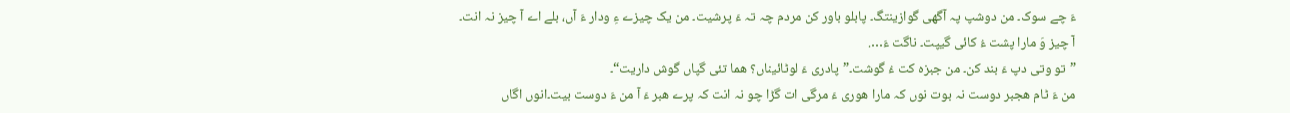ءَ چے سوک۔ من دوشپ پہ آگھی گوازینتگ۔ پابلو باور کن مردم چہ تہ ءَ پرشیت۔ من یک چیزے ءِ ودار ءَ آں، بلے اے آ چیز نہ انت۔
آ چیز وَ مارا پشت ءُ کائی گیپت۔ ناگت ءَ….
”تو وتی دپ ءَ بند کن۔ من جبزہ کت ءُ گوشت۔”پادری ءَ لوٹائیناں؟ ھما تئی گپاں گوش داریت“۔
من ءَ ٹام ھجبر دوست نہ بوت نوں کہ مارا ھوری ءَ مرگی ات گڑا چو نہ انت کہ پرے ھبر ءَ آ من ءَ دوست بیت۔انوں اگاں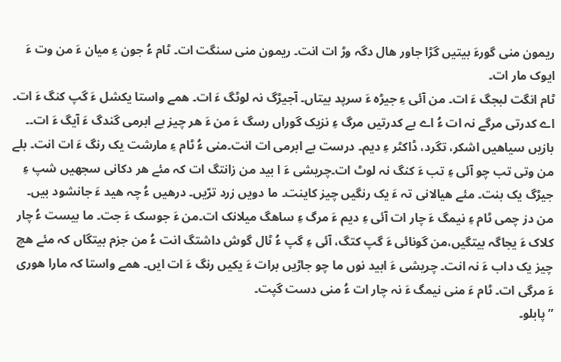ریمون منی گورءَ بیتیں گڑا جاور ھال دگہ وڑ ات انت۔ ریمون منی سنگت ات۔ ٹام ءُ جون ءِ میان ءَ من وت ءَ ایوک مار ات۔
ٹام انگت لبجگ ءَ ات۔ من آئی ءِ جیڑہ ءَ سرپد بیتاں۔ آجیڑگ نہ لوٹگ ءَ ات۔ ھمے واستا یکشل ءَ گپ کنگ ءَ ات۔ اے کدرتی مرگے نہ ات ءُ اے بے کدرتیں مرگ ءِ نزیک گوراں رسگ ءَ من ءَ ھر چیز بے ابرمی گندگ ءَ آیگ ءَ ات۔۔
بازیں سیاھیں اشکر، تگرد، ڈاکٹر ءِ دیم۔ درست بے ابرمی ات انت۔منی ءُ ٹام ءِ مارشت یک رنگ ءَ ات انت۔ بلے من وتی تب چو آئی ءِ تب ءَ کنگ نہ لوٹ ات۔چریشی ءَ ا بید من زانتگ ات کہ مئے ھر دکانی سجھیں شپ ءِ جیڑگ یک بنت۔ مئے ھیالانی تہ ءَ یک رنگیں چیز کاینت۔ ما دویں زرد ترّیں۔ درھیں ءُ چہ ھید ءَ جانشود بیں۔
من دز چمی ٹام ءِ نیمگ ءَ چار ات آئی ءِ دیم ءَ مرگ ءِ ساھگ میلانک ات۔من ءَ جوسک ءَ جت۔ ما بیست ءُ چار کلاک ءَ یجاگہ بیتگیں،من گونائی ءَ گپ کتگ، آئی ءِ گپ ءُ ٹال گوش داشتگ انت ءُ من جزم بیتگاں کہ مئے ھچ چیز یک داب ءَ نہ انت۔ چریشی ءَ ابید نوں ما چو جاڑیں برات ءَ یکیں رنگ ءَ ات ایں۔ ھمے واستا کہ مارا ھوری ءَ مرگی ات۔ ٹام ءَ منی نیمگ ءَ نہ چار ات ءُ منی دست گپت۔
”پابلو۔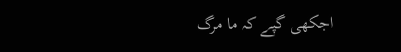اجکھی گپے کہ ما مرگ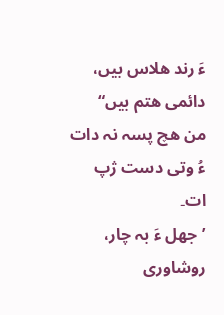ءَ رند ھلاس بیں، دائمی ھتم بیں“
من ھچ پسہ نہ دات ءُ وتی دست ژپ ات۔
’جھل ءَ بہ چار، روشاوری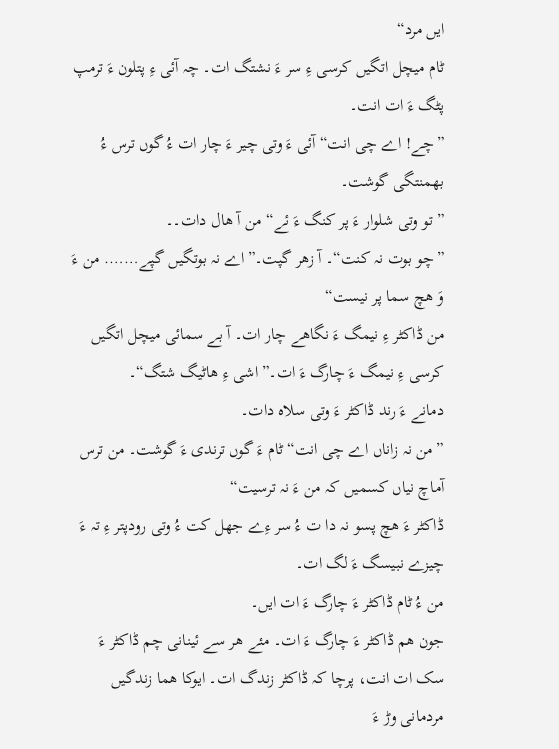ایں مرد“
ٹام میچل اتگیں کرسی ءِ سر ءَ نشتگ ات۔ چہ آئی ءِ پتلون ءَ ترمپ پٹگ ءَ ات انت۔
”چے! اے چی انت“ آئی ءَ وتی چیر ءَ چار ات ءُ گوں ترس ءُ بھمنتگی گوشت۔
”تو وتی شلوار ءَ پر کنگ ءَ ئے“ من آ ھال دات۔۔
”چو بوت نہ کنت“۔ آ زھر گپت۔”اے نہ بوتگیں گپے……. من ءَ وَ ھچ سما پر نیست“
من ڈاکٹر ءِ نیمگ ءَ نگاھے چار ات۔ آ بے سمائی میچل اتگیں کرسی ءِ نیمگ ءَ چارگ ءَ ات۔”اشی ءِ ھاٹیگ شتگ“۔
دمانے ءَ رند ڈاکٹر ءَ وتی سلاہ دات۔
”من نہ زاناں اے چی انت“ ٹام ءَ گوں ترندی ءَ گوشت۔ من ترس آماچ نیاں کسمیں کہ من ءَ نہ ترسیت“
ڈاکٹر ءَ ھچ پسو نہ دا ت ءُ سر ءِے جھل کت ءُ وتی رودپتر ءِ تہ ءَ چیزے نبیسگ ءَ لگ ات۔
من ءُ ٹام ڈاکٹر ءَ چارگ ءَ ات ایں۔
جون ھم ڈاکٹر ءَ چارگ ءَ ات۔ مئے ھر سے ئینانی چم ڈاکٹر ءَ سک ات انت، پرچا کہ ڈاکٹر زندگ ات۔ ایوکا ھما زندگیں مردمانی وڑ ءَ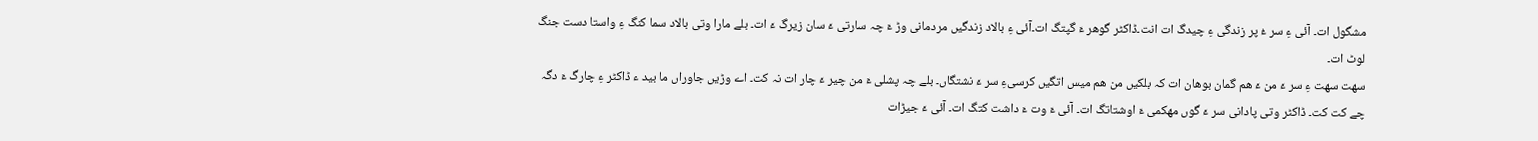مشگول ات۔ آئی ءِ سر ءُ پر زندگی ءِ چیدگ ات انت۔ڈاکٹر گوھر ءَ گپتگ ات۔آئی ءِ بالاد زندگیں مردمانی وڑ ءَ چہ سارتی ءَ سان زیرگ ءَ ات۔ بلے مارا وتی بالاد سما کنگ ءِ واستا دست جنگ لوٹ ات۔
سھت سھت ءِ سر ءَ من ءَ ھم گمان بوھان ات کہ بلکیں من ھم میس اتگیں کرسیءِ سر ءَ نشتگاں۔ بلے چہ پشلی ءَ من چیر ءَ چار ات نہ کت۔ اے وڑیں جاوراں ما بید ء ڈاکٹر ءِ چارگ ءَ دگہ چے کت کت۔ ڈاکٹر وتی پادانی سر ءَ گوں مھکمی ءَ اوشتاتگ ات۔ آئی ءَ وت ءَ داشت کتگ ات۔ آئی ءَ جیڑات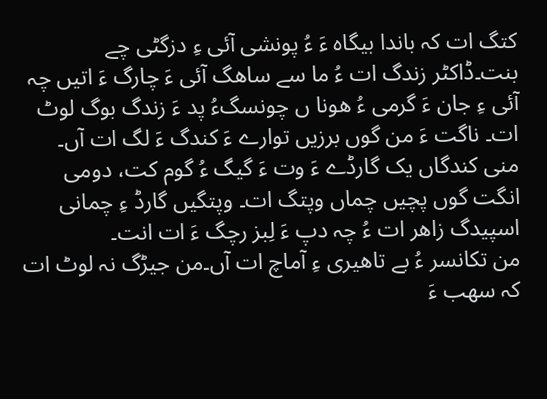کتگ ات کہ باندا بیگاہ ءَ ءُ پونشی آئی ءِ دزگٹی چے بنت۔ڈاکٹر زندگ ات ءُ ما سے ساھگ آئی ءَ چارگ ءَ اتیں چہ آئی ءِ جان ءَ گرمی ءُ ھونا ں چونسگءُ پد ءَ زندگ بوگ لوٹ ات۔ ناگت ءَ من گوں برزیں توارے ءَ کندگ ءَ لگ ات آں۔ منی کندگاں یک گارڈے ءَ وت ءَ گیگ ءُ گوم کت، دومی انگت گوں پچیں چماں وپتگ ات۔ وپتگیں گارڈ ءِ چمانی اسپیدگ زاھر ات ءُ چہ دپ ءَ لِبز رچگ ءَ ات انت۔
من تکانسر ءُ بے تاھیری ءِ آماچ ات آں۔من جیڑگ نہ لوٹ ات کہ سھب ءَ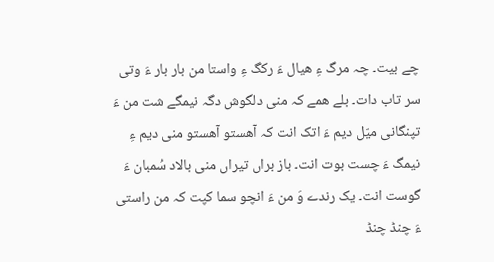چے بیت۔ چہ مرگ ءِ ھیال ءَ رکگ ءِ واستا من بار بار ءَ وتی سر تاب دات۔ بلے ھمے کہ منی دلگوش دگہ نیمگے شت من ءَ تپنگانی میّل دیم ءَ اتک انت کہ آھستو آھستو منی دیم ءِ نیمگ ءَ چست بوت انت۔ باز براں تیراں منی بالاد سُمبان ءَ گوست انت۔ یک رندے وَ من ءَ انچو سما کپت کہ من راستی ءَ چنڈ چنڈ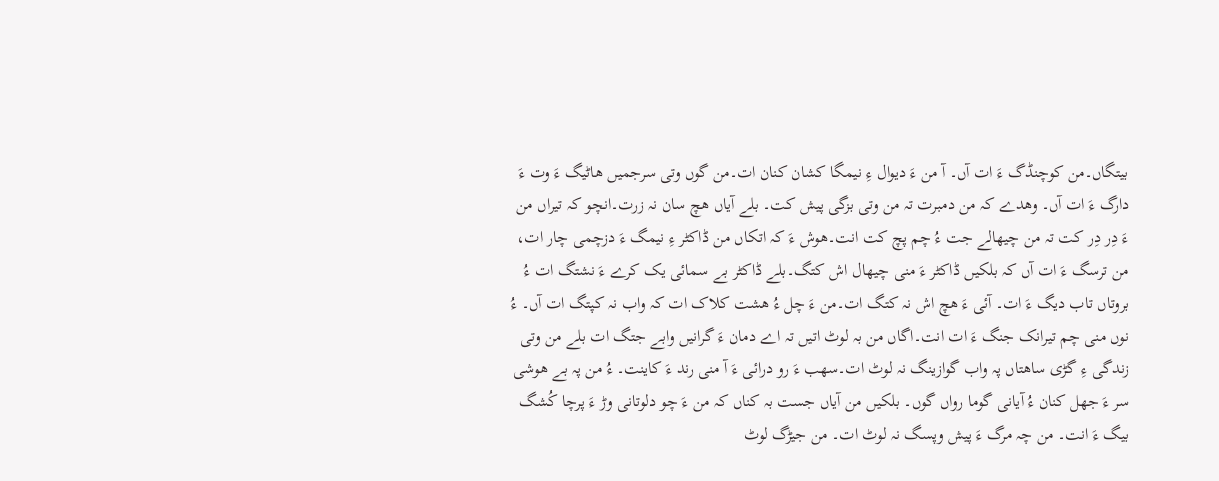بیتگاں۔من کوچنڈگ ءَ ات آں۔ آ من ءَ دیوال ءِ نیمگا کشان کنان ات۔من گوں وتی سرجمیں ھاٹیگ ءَ وت ءَ دارگ ءَ ات آں۔ وھدے کہ من دمبرت تہ من وتی بزگی پیش کت۔ بلے آیاں ھچ سان نہ زرت۔انچو کہ تیراں من ءَ دِر دِر کت تہ من چیھالے جت ءُ چم پچ کت انت۔ھوش ءَ کہ اتکاں من ڈاکٹر ءِ نیمگ ءَ دزچمی چار ات، من ترسگ ءَ ات آں کہ بلکیں ڈاکٹر ءَ منی چیھال اش کتگ۔بلے ڈاکٹر بے سمائی یک کرے ءَ نشتگ ات ءُ بروتاں تاب دیگ ءَ ات۔ آئی ءَ ھچ اش نہ کتگ ات۔من ءَ چل ءُ ھشت کلاک ات کہ واب نہ کپتگ ات آں۔ ءُ نوں منی چم تیرانک جنگ ءَ ات انت۔اگاں من بہ لوٹ اتیں تہ اے دمان ءَ گرانیں وابے جتگ ات بلے من وتی زندگی ءِ گڑی ساھتاں پہ واب گوازینگ نہ لوٹ ات۔سھب ءَ رو درائی ءَ آ منی رند ءَ کاینت۔ ءُ من پہ بے ھوشی سر ءَ جھل کنان ءُ آیانی گوما رواں گوں۔ بلکیں من آیاں جست بہ کناں کہ من ءَ چو دلوتانی وڑ ءَ پرچا کُشگ بیگ ءَ انت۔ من چہ مرگ ءَ پیش وپسگ نہ لوٹ ات۔ من جیڑگ لوٹ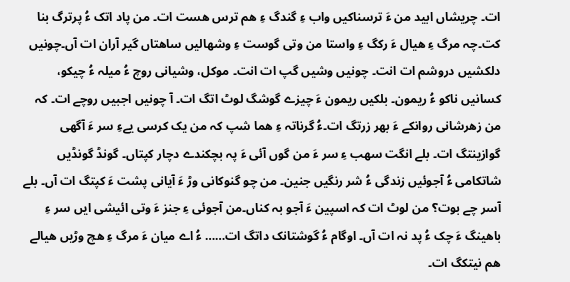ات۔ چریشاں ابید من ءَ ترسناکیں واب ءِ گندگ ءِ ھم ترس ھست ات۔ من پاد اتک ءُ پرترگ بنا کت۔چہ مرگ ءِ ھیال ءَ رکگ ءِ واستا من وتی گوست ءِ وشھالیں ساھتاں گیر آران ات آں۔چونیں دلکشیں دروشم ات انت۔ چونیں وشیں گپ ات انت۔ موکل، وشیانی روچ ءُ میلہ ءُ چیکو، کسانیں ناکو ءُ ریمون۔ بلکیں ریمون ءَ چیزے گوشگ لوٹ اتگ ات۔ آ چونیں اجبیں روچے ات۔ کہ من زھرشانی روانکے ءَ بھر زرتگ ات۔ءُ گرناتہ ءِ ھما شپ کہ من یک کرسی یےءِ سر ءَ آگھی گوازینتگ ات۔ بلے انگت سھب ءِ سر ءَ من گوں آئی ءَ پہ بچکندے دچار کپتاں۔ گونڈ گونڈیں شاتکامی ءُ آجوئیں زندگی ءُ شر رنگیں جنین۔ من چو گنوکانی وڑ ءَ آیانی پشت ءَ کپتگ ات آں۔ بلے آسر چے بوت؟ من لوٹ ات کہ اسپین ءَ آجو بہ کناں۔من آجوئی ءِ جنز ءَ وتی ائیشی ایں سر ءِ باھینگ ءَ چک ءُ پد نہ ات آں۔ اوگام ءُ گوشتانک داتگ ات…… ءُ اے میان ءَ مرگ ءِ ھچ وڑیں ھیالے ھم نیتکگ ات۔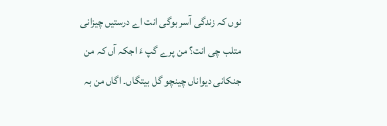نوں کہ زندگی آسر بوگی انت اے درستیں چیزانی متلب چی انت؟ من پرے گپ ءَ اجکہ آں کہ من جنکانی دیواناں چینچو گل بیتگاں۔ اگاں من بہ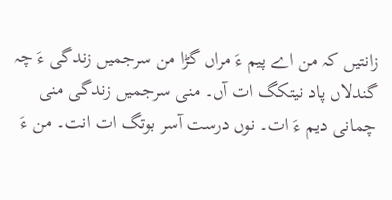زانتیں کہ من اے پیم ءَ مراں گڑا من سرجمیں زندگی ءَ چہ گندلاں پاد نیتکگ ات آں۔ منی سرجمیں زندگی منی چمانی دیم ءَ ات۔ نوں درست آسر بوتگ ات انت۔ من ءَ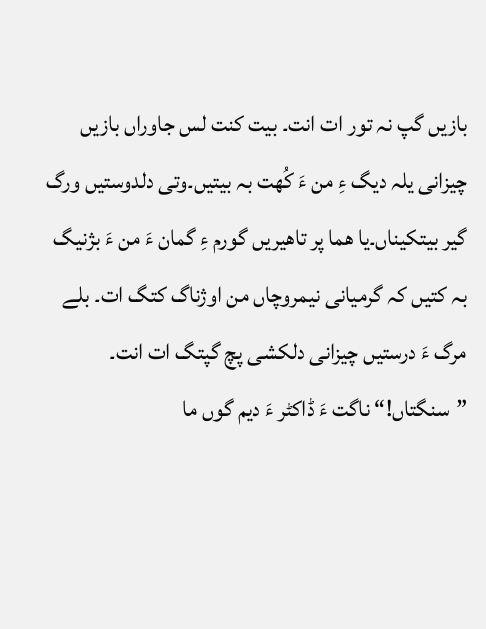بازیں گپ نہ تور ات انت۔ بیت کنت لس جاوراں بازیں چیزانی یلہ دیگ ءِ من ءَ کُھت بہ بیتیں۔وتی دلدوستیں ورگ گیر بیتکیناں۔یا ھما پر تاھیریں گورم ءِ گمان ءَ من ءَ بژنیگ بہ کتیں کہ گرمیانی نیمروچاں من اوژناگ کتگ ات۔ بلے مرگ ءَ درستیں چیزانی دلکشی پچ گپتگ ات انت۔
”سنگتاں!“ ناگت ءَ ڈاکٹر ءَ دیم گوں ما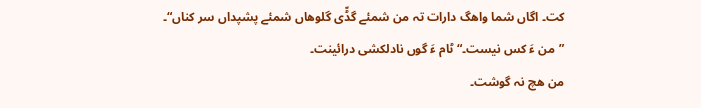کت۔ اگاں شما واھگ دارات تہ من شمئے گڈّی گلوھاں شمئے پشپداں سر کناں“۔
”من ءَ کس نیست۔“ ٹام ءَ گوں نادلکشی درائینت۔
من ھچ نہ گوشت۔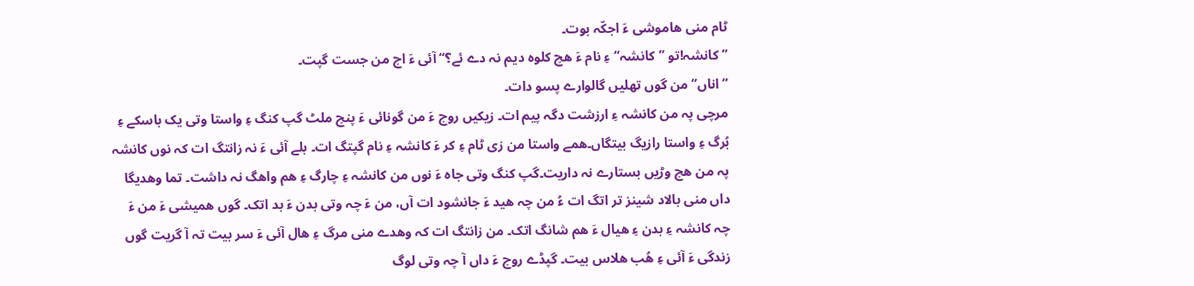ٹام منی ھاموشی ءَ اجکّہ بوت۔
”کانشہ!تو ”کانشہ“ ءِ نام ءَ ھچ کلوہ دیم نہ دے ئے؟“ آئی ءَ اچ من جست گپت۔
”اناں“ من گوں تھلیں گالوارے پسو دات۔
مرچی پہ من کانشہ ءِ ارزشت دگہ پیم ات۔ زیکیں روچ ءَ من گونائی ءَ پنچ ملٹ گپ کنگ ءِ واستا وتی یک باسکے ءِ بُرگ ءِ واستا رازیگ بیتگاں۔ھمے واستا من زی ٹام ءِ کر ءَ کانشہ ءِ نام گپتگ ات۔ بلے آئی ءَ نہ زانتگ ات کہ نوں کانشہ پہ من ھچ وڑیں بستارے نہ داریت۔گپ کنگ وتی جاہ ءَ نوں من کانشہ ءِ چارگ ءِ ھم واھگ نہ داشت۔ تما وھدیگا داں منی بالاد شینز تر اتگ ات ءُ من چہ ھید ءَ جانشود ات آں، من ءَ چہ وتی بدن ءَ بد اتک۔ گوں ھمیشی ءَ من ءَ چہ کانشہ ءِ بدن ءِ ھیال ءَ ھم شانگ اتک۔ من زانتگ ات کہ وھدے منی مرگ ءِ ھال آئی ءَ سر بیت تہ آ گریت گوں زندگی ءَ آئی ءِ ھُب ھلاس بیت۔ گپڈے روچ ءَ داں آ چہ وتی لوگ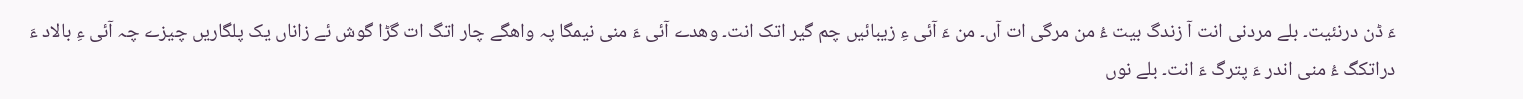ءَ ڈن درنئیت۔ بلے مردنی انت آ زندگ بیت ءُ من مرگی ات آں۔ من ءَ آئی ءِ زیبائیں چم گیر اتک انت۔ وھدے آئی ءَ منی نیمگا پہ واھگے چار اتگ ات گڑا گوش ئے زاناں یک پلگاریں چیزے چہ آئی ءِ بالاد ءَ دراتکگ ءُ منی اندر ءَ پترگ ءَ انت۔ بلے نوں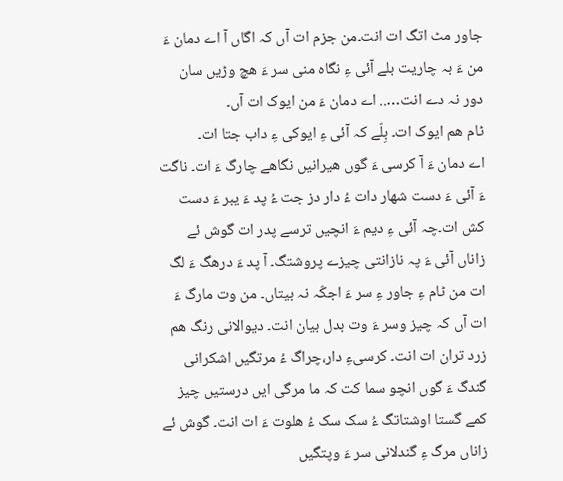جاور مٹ اتگ ات انت۔من جزم ات آں کہ اگاں آ اے دمان ءَ من ءَ بہ چاریت بلے آئی ءِ نگاہ منی سر ءَ ھچ وڑیں سان دور نہ دے انت….. اے دمان ءَ من ایوک ات آں۔
ٹام ھم ایوک ات۔ بِلّے کہ آئی ءِ ایوکی ءِ داب جتا ات۔
اے دمان ءَ آ کرسی ءَ گوں ھیرانیں نگاھے چارگ ءَ ات۔ ناگت ءَ آئی ءَ دست شھار دات ءُ دار دز جت ءُ پد ءَ یبر ءَ دست کش ات۔چہ آئی ءِ دیم ءَ انچیں ترسے پدر ات گوش ئے زاناں آئی ءَ پہ نازانتی چیزے پروشتگ۔ آ پد ءَ درھگ ءَ لگ ات من ٹام ءِ جاور ءِ سر ءَ اجکّہ نہ بیتاں۔ من وت مارگ ءَ ات آں کہ چیز وسر ءَ وت بدل بیان انت۔ دیوالانی رنگ ھم زرد تران ات انت۔ کرسیءِ دار،چراگ ءُ مرتگیں اشکرانی گندگ ءَ گوں انچو سما کت کہ ما مرگی ایں درستیں چیز کمے گستا اوشتاتگ ءُ سک سک ءُ ھلوت ءَ ات انت۔ گوش ئے زاناں مرگ ءِ گندلانی سر ءَ وپتگیں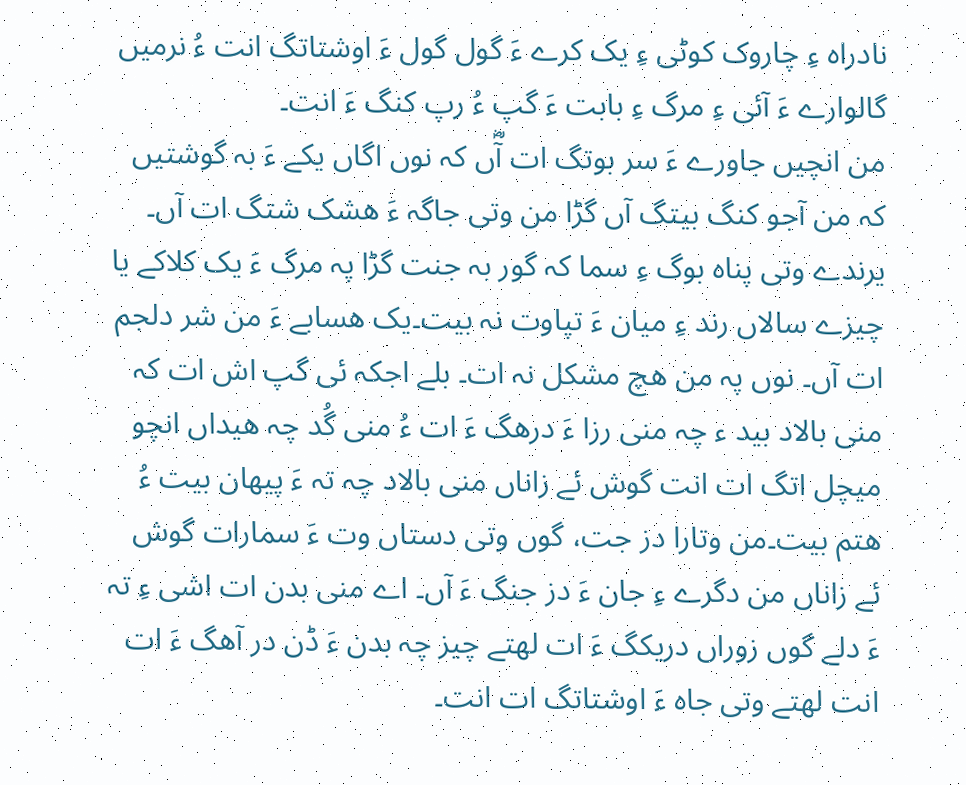نادراہ ءِ چاروک کوٹی ءِ یک کرے ءَ گول گول ءَ اوشتاتگ انت ءُ نرمیں گالوارے ءَ آئی ءِ مرگ ءِ بابت ءَ گپ ءُ رپ کنگ ءَ انت۔
من انچیں جاورے ءَ سر بوتگ ات آؓں کہ نوں اگاں یکے ءَ بہ گوشتیں کہ من آجو کنگ بیتگ آں گڑا من وتی جاگہ ءَ ھشک شتگ ات آں۔ یرندے وتی پناہ بوگ ءِ سما کہ گور بہ جنت گڑا پہ مرگ ءَ یک کلاکے یا چیزے سالاں رند ءِ میان ءَ تپاوت نہ بیت۔یک ھسابے ءَ من شر دلجم ات آں۔ نوں پہ من ھچ مشکل نہ ات۔ بلے اجکہ ئی گپ اش ات کہ منی بالاد بید ء چہ منی رزا ءَ درھگ ءَ ات ءُ منی گُد چہ ھیداں انچو میچل اتگ ات انت گوش ئے زاناں منی بالاد چہ تہ ءَ پیھان بیت ءُ ھتم بیت۔من وتارا دز جت، گوں وتی دستاں وت ءَ سمارات گوش ئے زاناں من دگرے ءِ جان ءَ دز جنگ ءَ آں۔ اے منی بدن ات اشی ءِ تہ ءَ دلے گوں زوراں دریکگ ءَ ات لھتے چیز چہ بدن ءَ ڈن در آھگ ءَ ات انت لھتے وتی جاہ ءَ اوشتاتگ ات انت۔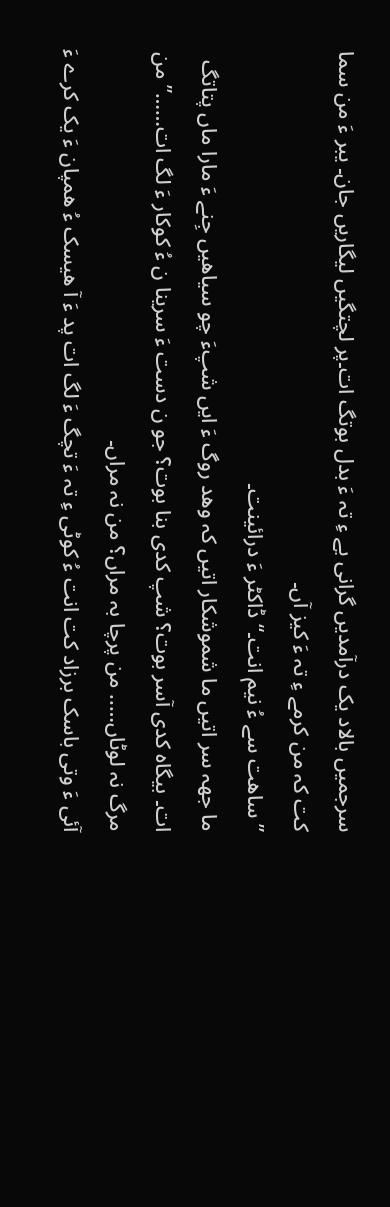سرجمیں بالاد یک درآمدیں گرانی یے ءِ تہ ءَ بدل بوتگ ات۔پر لچتگیں لیگاریں جان۔ یبر ءَ من سما کت کہ من کرمے ءِ تہ ءَ کیز آں۔
”ساھت سے ءُ نیم انت۔“ڈاکٹر ءَ درائینت۔
ما جھہ سر اتیں ما شموشکار اتیں کہ وھد روگ ءَ ایں شپءَ چو سیاھیں جِنے ءَ مارا ماں پتاتگ ات۔ بیگاہ کدی آسر بوت؟ شپ کدی بنا بوت؟ جو ن دست ءَ سرینا ن ءُ کوکار ءَ لگ ات……” من مرگ نہ لوٹاں….. من پرچا بہ مراں؟ من نہ مراں۔
آئی ءَ وتی باسک برزاد کت انت ءُ کوٹی ءِ تہ ءَ تچگ ءَ لگ ات پد ءَ آ ھیسک ءُ ھمپان ءَ یک کرے ءَ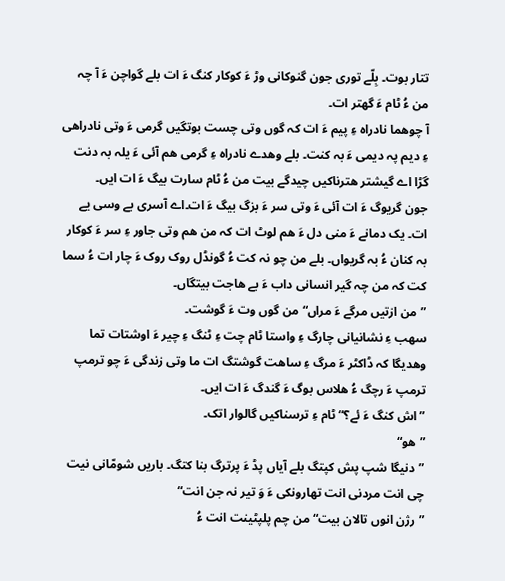تتار بوت۔ بِلّے توری جون گنوکانی وڑ ءَ کوکار کنگ ءَ ات بلے گواچن ءَ آ چہ من ءُ ٹام ءَ گھتر ات۔
آ چوھما نادراہ ءِ پیم ءَ ات کہ گوں وتی چست بوتگیں گرمی ءَ وتی نادراھی ءِ دیم پہ دیمی ءَ بہ کنت۔ بلے وھدے نادراہ ءِ گرمی ھم آئی ءَ یلہ بہ دنت گڑا اے گیشتر ھترناکیں چیدگے بیت من ءُ ٹام سارت بیگ ءَ ات ایں۔
جون گریوگ ءَ ات آئی ءَ وتی سر ءَ بزگ بیگ ءَ ات۔اے آسری بے وسی یے ات۔ یک دمانے ءَ منی دل ءَ ھم لوٹ ات کہ من ھم وتی جاور ءِ سر ءَ کوکار بہ کنان ءُ بہ گریواں۔ بلے من چو نہ کت ءُ گونڈل روک روک ءَ چار ات ءُ سما کت کہ من چہ گیر انسانی داب ءَ بے ھاجت بیتگاں۔
”من ازتیں مرگے ءَ مراں“ من گوں وت ءَ گوشت۔
سھب ءِ نشانیانی چارگ ءِ واستا ٹام چت ءِ ٹنگ ءِ چیر ءَ اوشتات تما وھدیگا کہ ڈاکٹر ءَ مرگ ءِ ساھت گوشتگ ات ما وتی زندگی ءَ چو ترمپ ترمپ ءَ رچگ ءُ ھلاس بوگ ءَ گندگ ءَ ات ایں۔
”اش کنگ ءَ ئے؟“ ٹام ءِ ترسناکیں گالوار اتک۔
”ھو“
”دنیگا شپ پش کپتگ بلے آیاں پڈ ءَ پرترگ بنا کتگ۔ باریں شومّانی نیت چی انت مردنی انت تھارونکی ءَ وَ تیر نہ جن انت“
”رژن انوں تالان بیت“ من چم پلپٹینت انت ءُ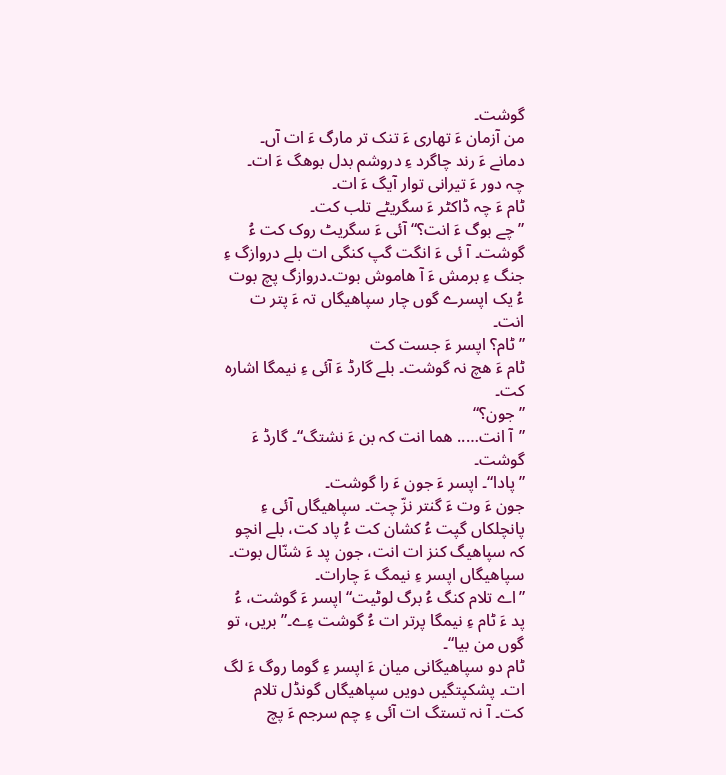گوشت۔
من آزمان ءَ تھاری ءَ تنک تر مارگ ءَ ات آں۔
دمانے ءَ رند چاگرد ءِ دروشم بدل بوھگ ءَ ات۔
چہ دور ءَ تیرانی توار آیگ ءَ ات۔
ٹام ءَ چہ ڈاکٹر ءَ سگریٹے تلب کت۔
”چے بوگ ءَ انت؟“ آئی ءَ سگریٹ روک کت ءُ گوشت۔ آ ئی ءَ انگت گپ کنگی ات بلے دروازگ ءِ جنگ ءِ برمش ءَ آ ھاموش بوت۔دروازگ پچ بوت ءُ یک اپسرے گوں چار سپاھیگاں تہ ءَ پتر ت انت۔
”ٹام؟ اپسر ءَ جست کت
ٹام ءَ ھچ نہ گوشت۔ بلے گارڈ ءَ آئی ءِ نیمگا اشارہ کت۔
”جون؟“
”آ انت….. ھما انت کہ بن ءَ نشتگ“۔ گارڈ ءَ گوشت۔
”پادا“۔ اپسر ءَ جون ءَ را گوشت۔
جون ءَ وت ءَ گنتر نزّ چت۔ سپاھیگاں آئی ءِ پانچلکاں گپت ءُ کشان کت ءُ پاد کت، بلے انچو کہ سپاھیگ کنز ات انت، جون پد ءَ شنّال بوت۔ سپاھیگاں اپسر ءِ نیمگ ءَ چارات۔
”اے تلام کنگ ءُ برگ لوٹیت“ اپسر ءَ گوشت، ءُ پد ءَ ٹام ءِ نیمگا پرتر ات ءُ گوشت ءِے۔”بریں، تو گوں من بیا“۔
ٹام دو سپاھیگانی میان ءَ اپسر ءِ گوما روگ ءَ لگ ات۔ پشکپتگیں دویں سپاھیگاں گونڈل تلام کت۔ آ نہ تستگ ات آئی ءِ چم سرجم ءَ پچ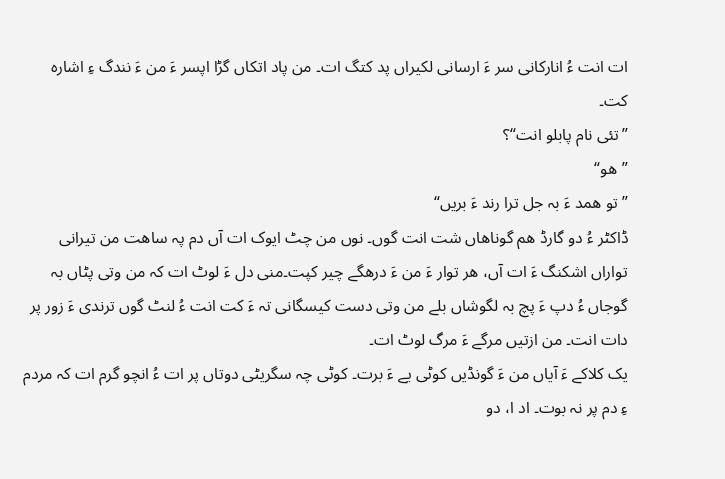ات انت ءُ انارکانی سر ءَ ارسانی لکیراں پد کتگ ات۔ من پاد اتکاں گڑا اپسر ءَ من ءَ نندگ ءِ اشارہ کت۔
”تئی نام پابلو انت“؟
”ھو“
”تو ھمد ءَ بہ جل ترا رند ءَ بریں“
ڈاکٹر ءُ دو گارڈ ھم گوناھاں شت انت گوں۔ نوں من چٹ ایوک ات آں دم پہ ساھت من تیرانی تواراں اشکنگ ءَ ات آں، ھر توار ءَ من ءَ درھگے چیر کپت۔منی دل ءَ لوٹ ات کہ من وتی پٹاں بہ گوجاں ءُ دپ ءَ پچ بہ لگوشاں بلے من وتی دست کیسگانی تہ ءَ کت انت ءُ لنٹ گوں ترندی ءَ زور پر دات انت۔ من ازتیں مرگے ءَ مرگ لوٹ ات۔
یک کلاکے ءَ آیاں من ءَ گونڈیں کوٹی یے ءَ برت۔ کوٹی چہ سگریٹی دوتاں پر ات ءُ انچو گرم ات کہ مردم ءِ دم پر نہ بوت۔ اد ا، دو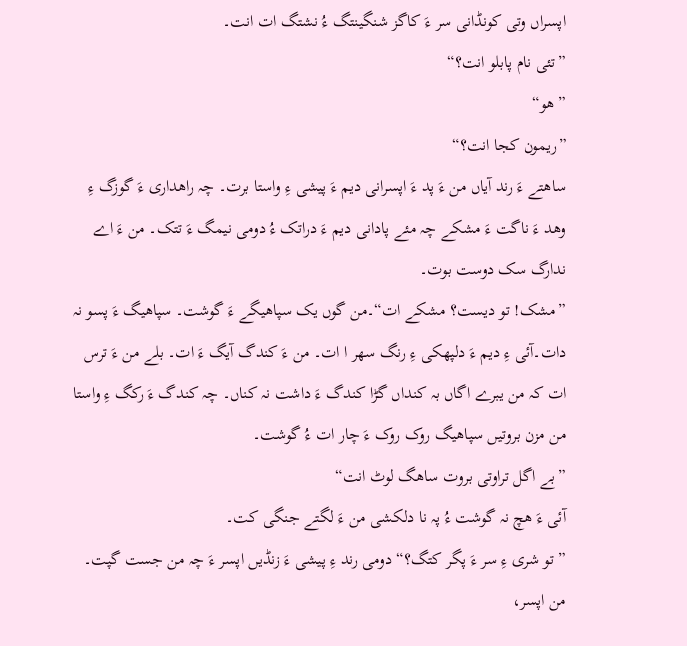اپسراں وتی کونڈانی سر ءَ کاگز شنگینتگ ءُ نشتگ ات انت۔
”تئی نام پابلو انت؟“
”ھو“
”ریمون کجا انت؟“
ساھتے ءَ رند آیاں من ءَ پد ءَ اپسرانی دیم ءَ پیشی ءِ واستا برت۔ چہ راھداری ءَ گوزگ ءِ وھد ءَ ناگت ءَ مشکے چہ مئے پادانی دیم ءَ دراتک ءُ دومی نیمگ ءَ تتک۔ من ءَ اے ندارگ سک دوست بوت۔
”مشک! تو دیست؟ مشکے ات“۔من گوں یک سپاھیگے ءَ گوشت۔ سپاھیگ ءَ پسو نہ دات۔آئی ءِ دیم ءَ دلپھکی ءِ رنگ سھر ا ات۔ من ءَ کندگ آیگ ءَ ات۔ بلے من ءَ ترس ات کہ من یبرے اگاں بہ کنداں گڑا کندگ ءَ داشت نہ کناں۔ چہ کندگ ءَ رکگ ءِ واستا من مزن بروتیں سپاھیگ روک روک ءَ چار ات ءُ گوشت۔
”بے اگل تراوتی بروت ساھگ لوٹ انت“
آئی ءَ ھچ نہ گوشت ءُ پہ نا دلکشی من ءَ لگتے جنگی کت۔
”تو شری ءِ سر ءَ پگر کتگ؟“ دومی رند ءِ پیشی ءَ زنڈیں اپسر ءَ چہ من جست گپت۔
من اپسر،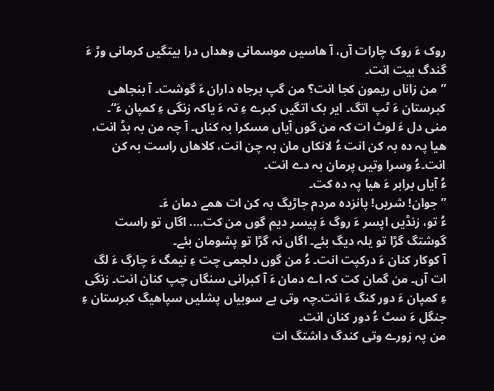روک ءَ روک چارات آں، آ ھاسیں موسمانی وھداں درا بیتگیں کرمانی وڑ ءَ گندگ بیت انت۔
”من زاناں ریمون کجا انت؟ من گپ برجاہ داران ءَ گوشت۔ آ بنجاھی کبرستان ءَ ٹپ اتگ۔ ایر بک اتگیں کبرے ءِ تہ ءَ یاکہ زنگی ءِ کمپان ءَ“۔
منی دل ءَ لوٹ ات کہ من گوں آیاں مسکرا بہ کناں۔ آ چہ من بہ بڈ انت، ھیا پہ دہ بہ کن انت ءُ لانکاں مان بہ چن انت، کلاھاں راست بہ کن انت۔ءُ وسرا وتیں پرمان بہ دے انت۔
ءُ آیاں برابر ءَ ھیا پہ دہ کت۔
”جوان! شریں! پانزدہ مردم جاڑیگ بہ کن ات ھمے دمان ءَ۔
ءُ تو، زنڈیں اپسر ءَ روگ ءَ پیسر دیم گوں من کت…. اگاں تو راست گوشتگ گڑا تو یلہ دیگ بئے۔ اگاں نہ گڑا تو پشومان بئے۔
آ کوکار کنان ءَ درکپت انت۔ ءُ من گوں دلجمی چت ءِ نیمگ ءَ چارگ ءَ لگ ات آں۔ من گمان کت کہ اے دمان ءَ آ کبرانی سنگاں چپ کنان انت۔ زنگی ءِ کمپان ءَ دور کنگ ءَ انت۔چہ وتی بے سوبیاں پشلیں سپاھیگ کبرستان ءِ جنگل ءَ سٹ ءُ دور کنان انت۔
من پہ زورے وتی کندگ داشتگ ات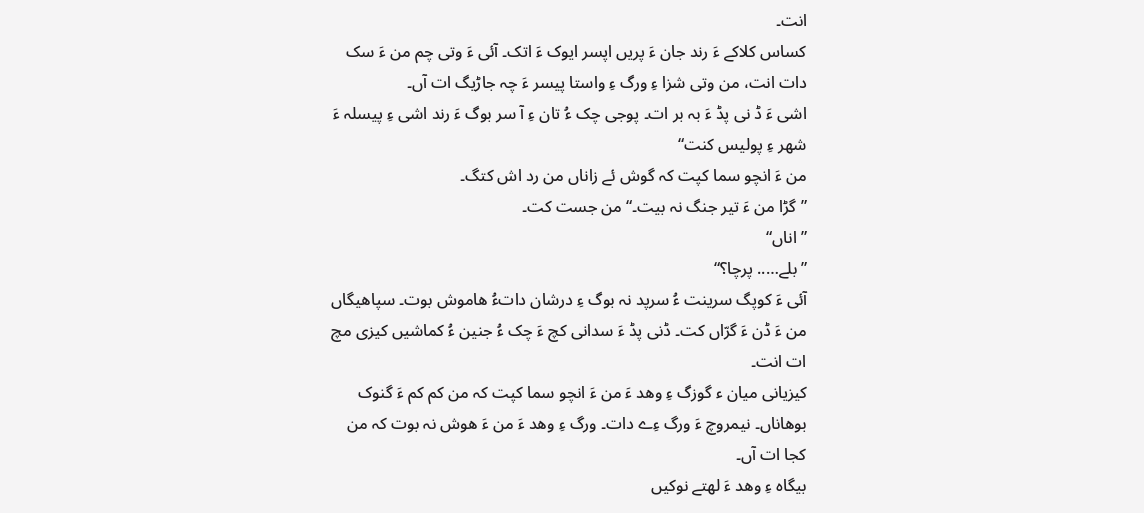انت۔
کساس کلاکے ءَ رند جان ءَ پریں اپسر ایوک ءَ اتک۔ آئی ءَ وتی چم من ءَ سک دات انت، من وتی شزا ءِ ورگ ءِ واستا پیسر ءَ چہ جاڑیگ ات آں۔
اشی ءَ ڈ نی پڈ ءَ بہ بر ات۔ پوجی چک ءُ تان ءِ آ سر بوگ ءَ رند اشی ءِ پیسلہ ءَ شھر ءِ پولیس کنت“
من ءَ انچو سما کپت کہ گوش ئے زاناں من رد اش کتگ۔
”گڑا من ءَ تیر جنگ نہ بیت۔“من جست کت۔
”اناں“
”بلے….. پرچا؟“
آئی ءَ کوپگ سرینت ءُ سرپد نہ بوگ ءِ درشان داتءُ ھاموش بوت۔ سپاھیگاں من ءَ ڈن ءَ گرّاں کت۔ ڈنی پڈ ءَ سدانی کچ ءَ چک ءُ جنین ءُ کماشیں کیزی مچ ات انت۔
کیزیانی میان ء گوزگ ءِ وھد ءَ من ءَ انچو سما کپت کہ من کم کم ءَ گنوک بوھاناں۔ نیمروچ ءَ ورگ ءِے دات۔ ورگ ءِ وھد ءَ من ءَ ھوش نہ بوت کہ من کجا ات آں۔
بیگاہ ءِ وھد ءَ لھتے نوکیں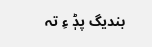بندیگ پڈٖ ءِ تہ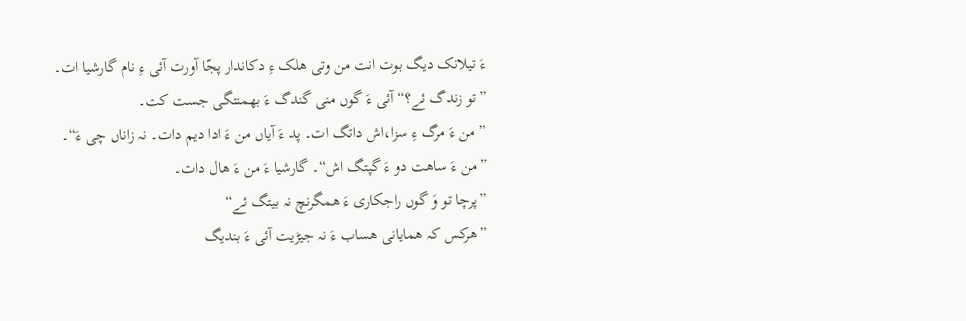ءَ تیلانک دیگ بوت انت من وتی ھلک ءِ دکاندار پجّا آورت آئی ءِ نام گارشیا ات۔
”تو زندگ ئے؟“ آئی ءَ گوں منی گندگ ءَ بھمنتگی جست کت۔
” من ءَ مرگ ءِ سزا،اش داتگ ات۔ پد ءَ آیاں من ءَ ادا دیم دات۔ نہ زاناں چی ءَ“۔
”من ءَ ساھت دو ءَ گپتگ اش“۔ گارشیا ءَ من ءَ ھال دات۔
”پرچا تو وَ گوں راجکاری ءَ ھمگرنچ نہ بیتگ ئے“
”ھرکس کہ ھمایانی ھساب ءَ نہ جیڑیت آئی ءَ بندیگ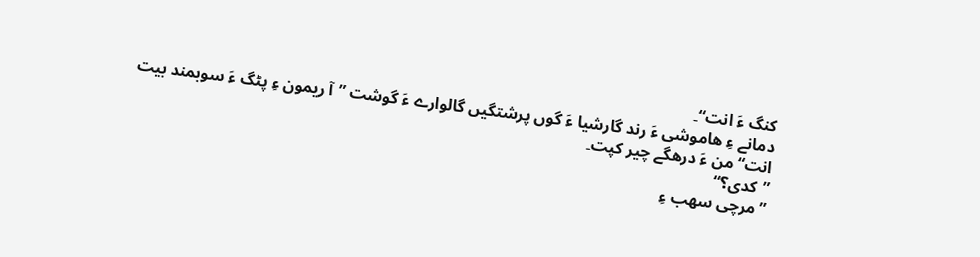کنگ ءَ انت“۔
دمانے ءِ ھاموشی ءَ رند گارشیا ءَ گوں پرشتگیں گالوارے ءَ گوشت ”آ ریمون ءِ پٹگ ءَ سوبمند بیت انت“ من ءَ درھگے چیر کپت۔
”کدی؟“
”مرچی سھب ءِ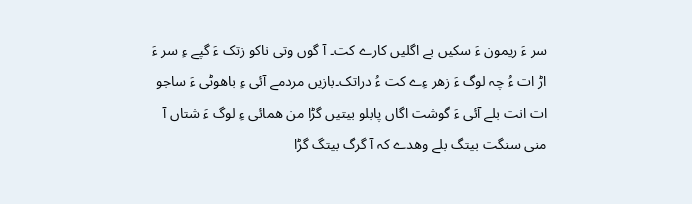سر ءَ ریمون ءَ سکیں بے اگلیں کارے کت۔ آ گوں وتی ناکو زتک ءَ گپے ءِ سر ءَ اڑ ات ءُ چہ لوگ ءَ زھر ءِے کت ءُ دراتک۔بازیں مردمے آئی ءِ باھوٹی ءَ ساجو ات انت بلے آئی ءَ گوشت اگاں پابلو بیتیں گڑا من ھمائی ءِ لوگ ءَ شتاں آ منی سنگت بیتگ بلے وھدے کہ آ گرگ بیتگ گڑا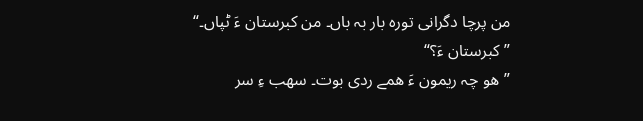من پرچا دگرانی تورہ بار بہ باں۔ من کبرستان ءَ ٹپاں۔“
”کبرستان ءَ؟“
”ھو چہ ریمون ءَ ھمے ردی بوت۔ سھب ءِ سر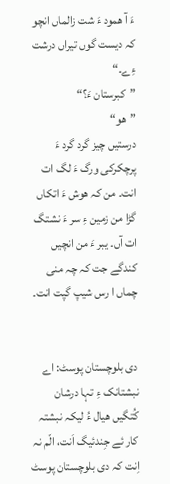ءَ آ ھمود ءَ شت زالماں انچو کہ دیست گوں تیراں درشت ءِے۔“
”کبرستان ءَ؟“
”ھو“
درستیں چیز گرد گرد ءَ پرچکرکی ورگ ءَ لگ ات انت۔ من کہ ھوش ءَ اتکاں گڑا من زمین ءِ سر ءَ نشتگ ات آں۔ یبر ءَ من انچیں کندگے جت کہ چہ منی چماں ا رس شیپ گپت انت۔


دی بلوچستان پوسٹ: اے نبشتانک ءِ تہا درشان کُتگیں ھیال ءُ لیکہ نبشتہ کار ئے جِندئیگ اَنت، الّم نہ اِنت کہ دی بلوچستان پوسٹ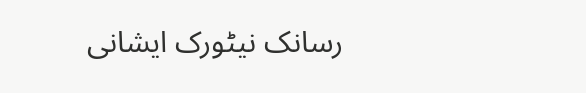رسانک نیٹورک ایشانی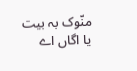منّوک بہ بیت یا اگاں اے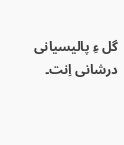گل ءِ پالیسیانی درشانی اِنت۔